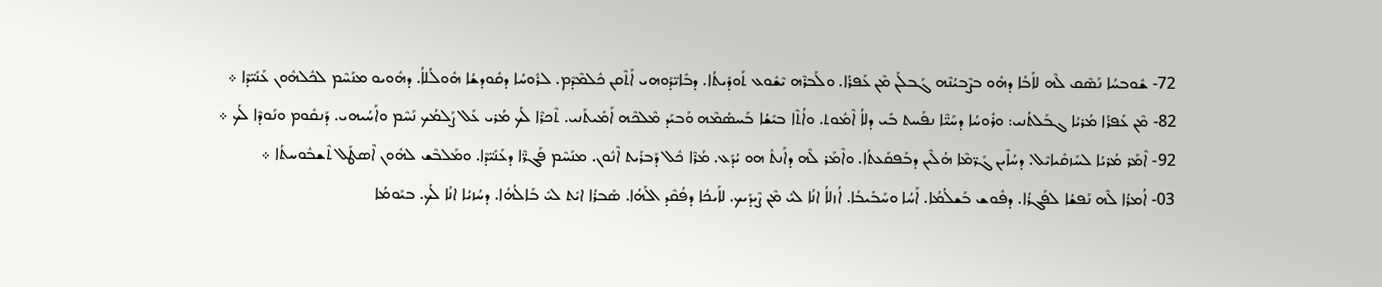72- ܫܽܘܒܚܳܐ ܢܰܣܶܩ ܠܶܗ ܠܐܰܒܳܐ ܕܗܽܘ ܒܨܶܒܝܳܢܶܗ ܓܰܒܠܰܢ ܡܶܢ ܥܰܦܪܳܐ. ܘܠܰܒܪܶܗ ܝܶܫܽܘܥ ܬܰܘܕܺܝܬܳܐ. ܕܒܺܐܝ̈ܕܰܘܗܝ ܐܰܬܶܩܢ ܟܽܠܡܶܕܶܡ. ܠܪܽܘܚܳܐ ܕܩܽܘܕܫܳܐ ܗܽܘܠܳܠܐܳ. ܕܗܽܘܝܘ ܡܢܰܚܶܡ ܠܟܽܠܗܽܘܢ ܥܰܢܺܝ̈ܕܶܐ ܀
82- ܡܶܢ ܥܰܦܪܳܐ ܡܳܪܝܳܐ ܓܒܰܠܬܳܢܝ: ܘܪܽܘܚܳܐ ܕܚܰܝ̈ܶܐ ܢܦܰܚܬ ܒܺܝ ܕܠܐܳ ܐܶܡܽܘܬ. ܘܐܳܬܶܐ ܒܝܺܫܳܐ ܒܰܚܣܳܡܶܗ ܘܰܒܝܰܕ ܡܶܠܟܶܗ ܐܰܡܺܝܬܰܢܝ. ܬܶܟܪܶܐ ܠܳܟ ܡܳܪܝ ܥܰܠ ܨܰܠܡܳܟ ܢܰܚܶܡ ܘܐܰܚܳܝܗܝ. ܕܰܢܩܽܘܡ ܘܢܰܘܕܶܐ ܠܳܟ ܀
92- ܐܶܡܰܪ ܡܳܪܝܳܐ ܠܚܰܙܩܺܝܐܝܶܠ. ܕܚܳܐܶܝܢ ܓܰܪ̈ܡܶܐ ܗܳܠܶܝܢ ܕܒܰܦܩܰܥܬܳܐ. ܘܐܶܡܰܪ ܠܶܗ ܕܐܰܢܬܽ ܗܘ ܝܳܕܰܥ. ܡܳܪܶܐ ܟܽܠ ܕܰܒܪܰܝܬ ܐܶܢܽܘܢ. ܡܢܰܚܶܡ ܦܰܓܪ̈ܶܐ ܕܥܰܢܺܝ̈ܕܶܐ. ܘܡܰܠܒܶܫ ܠܗܽܘܢ ܐܶܣܛܰܠ ܬܶܫܒܽܘܚܬܳܐ ܀
03- ܐܳܡܪܳܐ ܠܶܗ ܢܰܦܫܳܐ ܠܦܰܓܪܳܐ. ܕܦܽܘܫ ܒܰܫܠܳܡܳܐ. ܐܰܚܳܐ ܘܚܰܒܺܝܒܳܐ. ܐܳܙܠܐܳ ܐܢܳܐ ܠܝܺ ܡܶܢ ܨܶܝܕܰܝܟ. ܠܐܰܝܟܳܐ ܕܦܳܩܶܕ ܐܠܰܗܳܐ. ܣܰܒܪܳܐ ܐܝܺܬ ܠܝܺ ܒܰܐܠܳܗܳܐ. ܕܚܳܙܝܳܐ ܐܢܳܐ ܠܳܟ. ܒܝܰܘܡܳܐ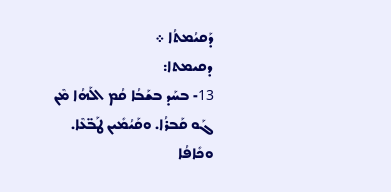ܕܰܩܝܳܡܬܳܐ ܀
ܕܩܝܡܬܐ:
13- ܒܚܰܕ ܒܫܰܒܳܐ ܩܳܡ ܐܠܰܗܳܐ ܡܶܢ ܓܰܘ ܩܰܒܪܳܐ. ܘܩܰܝܳܡܺܝܢ ܛܰܒ̈ܥܶܐ. ܘܟܺܐܦܳܐ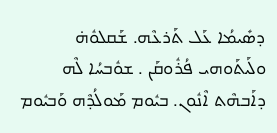ܕܣܺܝܡܳܐ ܥܰܠ ܬܰܪܥܶܗ. ܫܰܩܠܘܽܗ̇ ܘܠܰܝܬܰܘܗܝ ܦܳܪܽܘܩܰܢ . ܫܘܽܒܚܳܐ ܠܶܗ ܕܐܰܒܗܶܬ ܐܶܢܽܘܢ. ܒܝܽܘܡ ܡܰܘܠܳܕܶܗ ܘܰܒܝܽܘܡ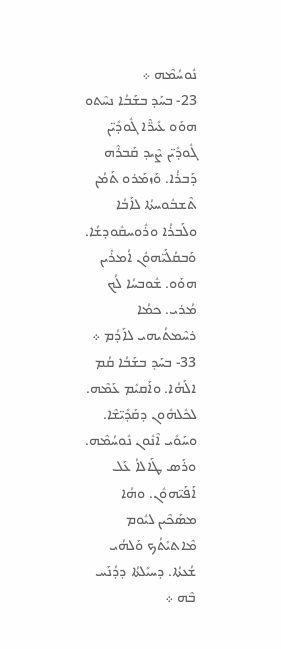ܢܽܘܚܳܡܶܗ ܀
23- ܒܚܰܕ ܒܫܰܒܳܐ ܢܚܶܬܘ ܗܘܰܘ ܥܺܝܪ̈ܶܐ ܓܽܘܕܺܝ̈ܢ ܓܽܘܕܺܝ̈ܢ ܨܶܝܕ ܩܰܒܪܶܗ ܕܰܒܪܳܐ. ܘܰܙܡܰܪܘ ܬܰܡܳܢ ܬܶܫܒܽܘܚܬܳܐ ܠܐܰܒܳܐ ܘܠܰܒܪܳܐ ܘܪܽܘܚܩܽܘܕܫܳܐ. ܘܰܒܩܳܠܰܝ̈ܗܘܽܢ ܐܳܡܪܺܝܢ ܗܘܰܘ. ܫܽܘܒܚܳܐ ܠܳܟ ܡܳܪܝ. ܟܡܳܐ ܪܚܶܡܬܳܝܗܝ ܠܐܰܕܳܡ ܀
33- ܒܚܰܕ ܒܫܰܒܳܐ ܩܳܡ ܐܠܰܗܳܐ. ܘܐܰܩܝܺܡ ܥܰܡܶܗ. ܠܟܽܠܗܽܘܢ ܕܩܰܕܺܝ̈ܫܶܐ. ܘܚܰܘܺܝ ܐܶܢܽܘܢ ܢܽܘܚܳܡܶܗ. ܘܪܰܣ ܛܰܐܠܐܳ ܥܰܠ ܐܰܦܰܝ̈ܗܘܽܢ. ܘܗܳܐ ܡܣܰܟܶܝܢ ܠܝܽܘܡ ܡܶܐܬܝܺܬܳܟ ܘܰܠܗܳܝ ܫܳܥܬܳܐ. ܕܚܝܺܠܬܳܐ ܕܕܳܢܰܚ ܒܶܗ ܀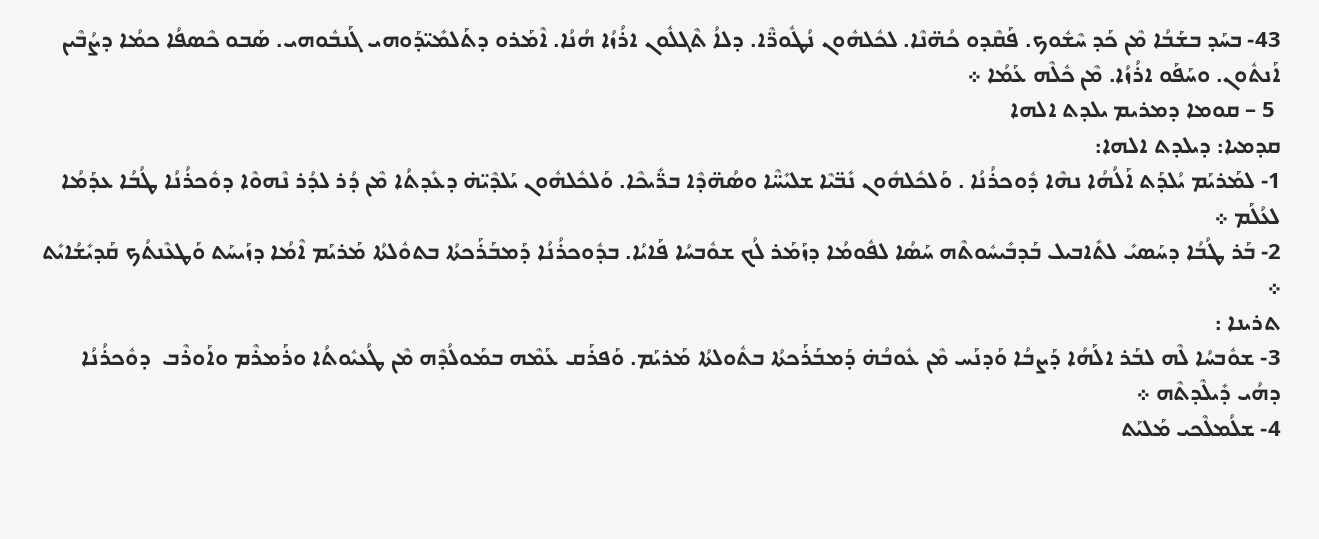43- ܒܚܰܕ ܒܫܰܒܳܐ ܡܶܢ ܟܰܕ ܚܶܫܽܘܟ. ܦܰܩܶܕܘ ܟܳܗ̈ܢܶܐ. ܠܟܽܠܗܽܘܢ ܢܳܛܽܘܪ̈ܶܐ. ܕܠܐܳ ܬܶܓܠܽܘܢ ܐܪܳܙܳܐ ܗܳܢܳܐ. ܐܶܡܰܪܘ ܕܬܰܠܡܺܝ̈ܕܰܘܗܝ ܓܰܢܒܽܘܗܝ. ܣܰܒܘ ܟܶܣܦܳܐ ܟܡܳܐ ܕܨܳܒܶܝܢ ܐܰܢܬܽܘܢ. ܘܚܰܦܰܘ ܐܪܳܙܳܐ. ܡܶܢ ܟܽܠܶܗ ܥܰܡܳܐ ܀
 5 – ܩܘܡܐ ܕܡܪܝܡ ܝܠܕܬ ܐܠܗܐ
ܩܕܡܝܐ: ܕܝܠܕܬ ܐܠܗܐ:
1- ܠܡܰܪܝܰܡ ܝܳܠܕܰܬ ܐܰܠܳܗܳܐ ܢܗܶܐ ܕܽܘܟܪܳܢܳܐ . ܘܰܠܟܽܠܗܽܘܢ ܢܺܒ̈ܝܶܐ ܫܠܝܺܚ̈ܶܐ ܘܣܳܗ̈ܕܶܐ ܒܪ̈ܺܝܟܶܐ. ܘܰܠܟܽܠܗܽܘܢ ܝܰܠܕܶܝ̈ܗ̇ ܕܥܺܕܬܳܐ ܡܶܢ ܕܳܪ ܠܕܳܪ ܢܶܗܘܶܐ ܕܘܽܟܪܳܢܳܐ ܛܳܒܳܐ ܥܕܰܡܳܐ ܠܥܳܠܰܡ ܀
2- ܒܰܪ ܛܳܒܳܐ ܕܚܰܣܝܺ ܠܬܺܐܒܝܠ ܒܰܕܒܺܝܚܽܘܬܶܗ ܚܰܣܳܐ ܠܦܽܘܡܳܐ ܕܙܰܡܰܪ ܠܳܟ ܫܘܽܒܚܳܐ ܦܰܐܝܳܐ. ܒܕܽܘܟܪܳܢܳܐ ܕܰܡܒܰܪܰܟܬܳܐ ܒܬܘܽܠܬܳܐ ܡܰܪܝܰܡ ܐܶܡܳܐ ܕܙܰܝܚܰܬ ܘܰܛܥܶܢܬܳܟ ܩܰܕܝܺܫܳܐܝܺܬ ܀
ܬܪܝܢܐ :
3- ܫܘܽܒܚܳܐ ܠܶܗ ܠܒܰܪ ܐܠܰܗܳܐ ܕܰܨܒܳܐ ܘܰܕܢܰܚ ܡܶܢ ܥܽܘܒܳܗ̇ ܕܰܡܒܰܪܰܟܬܳܐ ܒܬܽܘܠܬܳܐ ܡܰܪܝܰܡ. ܘܰܦܪܰܩ ܥܰܡܶܗ ܒܡܰܘܠܳܕܶܗ ܡܶܢ ܛܳܥܝܽܘܬܳܐ ܘܪܰܡܪܶܡ ܘܐܰܘܪܶܒ  ܕܘܽܟܪܳܢܳܐ ܕܗܳܝ ܕܺܝܠܶܕܬܶܗ ܀
4- ܫܠܳܡܠܶܟܝ ܡܰܠܝܰܬ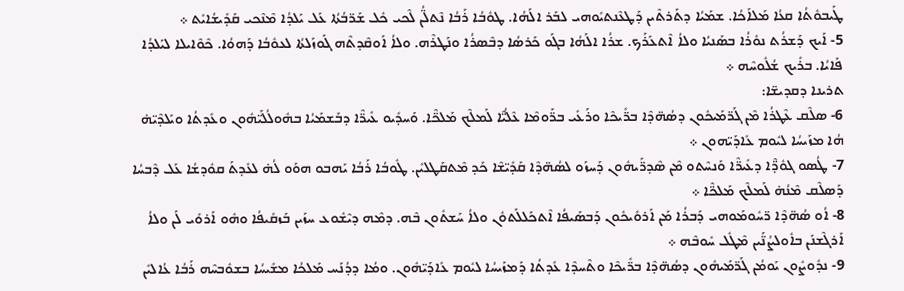ܛܰܝܒܘܽܬܳܐ ܩܥܳܐ ܡܰܠܐܰܟܳܐ. ܫܡܰܝܳܐ ܕܬܰܪܬܶܝܢ ܕܰܛܥܶܢܬܝܺܘܗܝ ܠܒܰܪ ܐܠܰܗܳܐ. ܛܘܽܒܳܐ ܪܰܒܳܐ ܢܶܬܠ̈ܳܢ ܠܶܟܝ ܟܽܠ ܫܰܪ̈ܒܳܬܳܐ ܥܰܠ ܝܰܠܕܳܐ ܡܶܢܶܟܝ ܩܰܕܺܝܫܳܐܝܺܬ ܀
5- ܐܰܝܟ ܕܰܫܪܳܬ ܢܘܽܪܳܐ ܒܣܰܢܝܳܐ ܘܠܐܳ ܐܶܬܥܰܪܰܟ. ܫܪܳܐ ܐܠܰܗܳܐ ܒܓܰܘ ܟܰܪܣܳܐ ܕܒܶܣܪܳܐ ܘܢܰܛܪܶܗ. ܘܠܐܳ ܐܰܘܩܶܕܬܶܗ ܓܰܘܙܰܠܬܳܐ ܠܥܘܽܒܳܐ ܕܰܗܘܳܐ. ܟܶܘܶܐܝܠܐ ܠܝܰܠܕܳܐ ܦܰܐܝܳܐ. ܒܪܺܝܟ ܫܳܠܽܘܚܶܗ ܀
ܬܪܝܢܐ ܕܩܕܝܫ̈ܐ:
6- ܣܠܶܩ ܥܶܛܪܳܐ ܡܶܢ ܓܰܪ̈ܡܰܝܟܽܘܢ ܕܣܳܗ̈ܕܶܐ ܒܪ̈ܺܝܟܶܐ ܘܪܰܥܺܝ ܒܪ̈ܰܘܡܶܐ ܥܶܠܳܝ̈ܶܐ ܠܰܡܠܶܟ ܡܰܠܟ̈ܶܐ. ܘܰܚܕܺܝܘ ܥܺܝܪ̈ܶܐ ܕܒܰܫܡܰܝܳܐ ܒܗܽܘܠܳܠܰܝ̈ܗܽܘܢ ܘܥܺܕܬܳܐ ܘܝܰܠܕܶܝ̈ܗ̇ ܗܳܐ ܡܙܰܝܚܳܐ ܠܝܽܘܡ ܥܺܐܕܰܝ̈ܗܘܢ ܀
7- ܛܳܣܘ ܓܘܽܕ̈ܶܐ ܕܥܺܝܪ̈ܶܐ ܘܰܢܚܶܬܘ ܡܶܢ ܣܶܕܪ̈ܰܝܗܽܘܢ ܕܰܚܙܰܘ ܠܣܳܗ̈ܕܶܐ ܩܰܕܺܝ̈ܫܶܐ ܟܰܕ ܡܶܬܩܰܛܠܝܺܢ. ܛܽܘܒܳܐ ܪܰܒܳܐ ܝܰܗܒܘ ܗܘܰܘ ܠܳܗ̇ ܠܥܺܕܬܰ ܩܘܽܕܫܳܐ ܥܰܠ ܕܶܒܚܳܐ ܕܰܣܠܶܩ ܡܶܢܳܗ̇ ܠܰܡܠܶܟ ܡܰܠܟ̈ܶܐ ܀
8- ܐܳܘ ܣܳܗ̈ܕܶܐ ܪ̈ܚܽܘܡܰܘܗܝ ܕܰܒܪܳܐ ܡܰܢ ܐܰܪܘܺܝܟܽܘܢ ܕܰܒܣܰܝܦܳܐ ܐܶܬܟܰܠܠܰܬܘܽܢ ܘܠܐܳ ܚܰܫܬܽܘܢ ܒܶܗ. ܕܡܶܗ ܕܝܶܫܽܘܥ ܚܙܰܝܢ ܒܰܙܩܺܝܦܳܐ ܘܗܽܘ ܐܰܪܘܺܝ ܠܰܢ ܘܠܐܳ ܐܰܪܓܶܫܢܰܢ ܒܐܽܘܠܨܳܢ̈ܰܝܢ ܡܶܛܽܠ ܚܽܘܒܶܗ ܀
9- ܢܕܽܘܨܽܘܢ ܝܰܘܡܳܢ ܓܰܪ̈ܡܰܝܗܽܘܢ ܕܣܳܗ̈ܕܶܐ ܒܪ̈ܺܝܟܶܐ ܘܬܶܚܕܶܐ ܥܺܕܬܳܐ ܕܰܡܙܰܝܚܳܐ ܠܝܽܘܡ ܥܺܐܕܰܝ̈ܗܽܘܢ. ܘܡܳܐ ܕܕܳܢܰܚ ܡܰܠܟܳܐ ܡܫܺܝܚܳܐ ܒܫܘܽܒܚܶܗ ܪܰܒܳܐ ܥܳܐܠܝܺܢ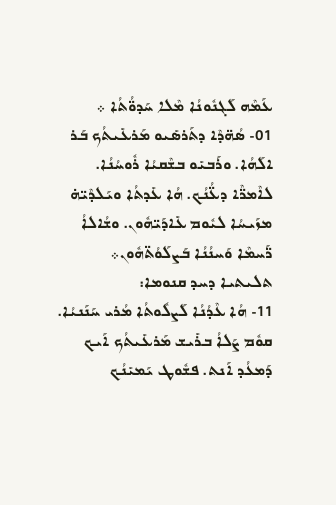ܥܰܡܶܗ ܠܰܓܢܽܘܢܳܐ ܡܶܠܐ ܚܰܕܘ̈ܳܬܳܐ ܀
01- ܣܳܗ̈ܕܶܐ ܕܬܰܪܣܺܝܘ ܡܰܪܥܺܝܬܳܟ ܒܰܪ ܐܠܰܗܳܐ. ܘܪܰܒܝܺܘ ܒܫܶܩܝܳܐ ܪܽܘܚܳܢܳܐ. ܠܐܶܡܪ̈ܶܐ ܕܥ̈ܳܢܳܟ. ܗܳܐ ܥܺܕܬܳܐ ܘܝܰܠܕܶܝ̈ܗ̇ ܡܙܰܝܚܳܐ ܠܝܽܘܡ ܥܺܐܕܰܝ̈ܗܽܘܢ. ܘܫܳܐܠܐܳ ܪ̈ܰܚܡܶܐ ܘܰܚܢܳܢܳܐ ܒܰܨܠܰܘܳܬ̈ܗܽܘܢ܀
ܬܠܝܬܝܐ ܕܚܕ ܩܢܘܡܐ:
11- ܗܳܐ ܥܶܕܳܢܳܐ ܠܰܨܠܽܘܬܳܐ ܡܳܪܝ ܚܰܢܰܢܝܳܐ. ܩܘܽܡ ܨܰܠܐܳ ܒܪܺܝܫ ܡܰܪܥܺܝܬܳܟ ܐܰܝܟ ܕܰܡܥܳܕ ܐܰܢܬ. ܦܫܽܘܛ ܝܰܡܝܺܢܳܟ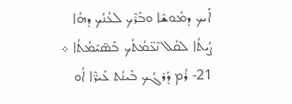ܐܰܝܟ ܕܡܽܘܫܶܐ ܘܒܰܪܶܟ ܠܥܳܢܳܟ ܕܗܳܐ ܨܳܝܬܳܐ ܠܩܳܠ ܢܶܥ̈ܡܳܬܳܟ ܒܰܣ̈ܝܺܡܳܬܳܐ ܀
21- ܪܳܡ ܕܰܪܓܳܟ ܒܰܝܢܳܬ ܥܺܝܪ̈ܶܐ ܐܳܘ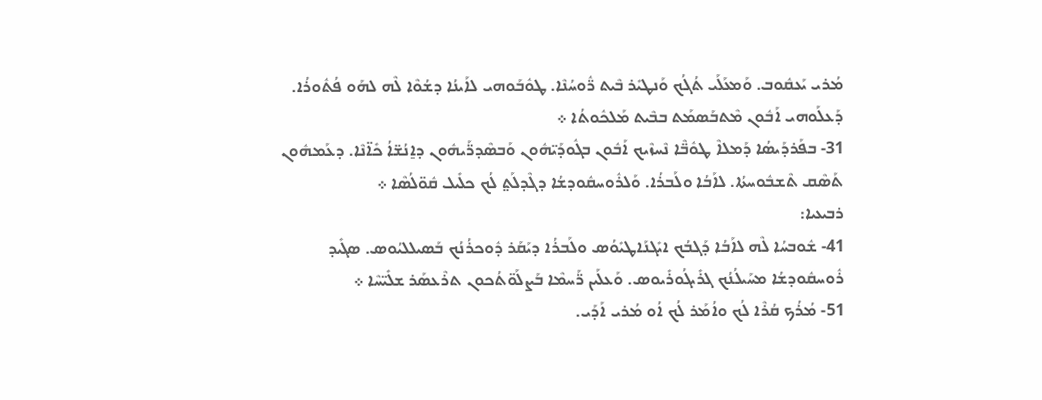ܡܳܪܝ ܝܰܥܩܽܘܒ. ܘܰܡܥܰܠܰܝ ܬܳܓܳܟ ܘܰܢܛܝܺܪ ܒܶܝܬ ܪ̈ܽܘܚܳܢܶܐ. ܛܘܽܒܰܘܗܝ ܠܐܰܝܢܳܐ ܕܫܳܘܶܐ ܠܶܗ ܠܗܰܘ ܦܳܬܽܘܪܳܐ. ܕܰܥܠܰܘܗܝ ܐܰܒܽܘܢ ܡܶܬܒܰܣܡܰܬ ܒܒܶܝܬ ܡܰܠܟܽܘܬܳܐ ܀
31- ܒܦܰܪܕܰܝܣܳܐ ܕܰܡܠܐܶ ܛܘܽܒ̈ܶܐ ܢܶܚܙܶܝܟ ܐܰܒܽܘܢ ܒܓܽܘܕܰܝ̈ܗܽܘܢ ܘܰܒܣܶܕܪ̈ܰܝܗܽܘܢ ܕܐ̱ܢܳܫ̈ܐܳ ܟܺܐ̈ܢܶܐ. ܕܥܰܡܗܽܘܢ ܬܰܣܶܩ ܬܶܫܒܽܘܚܬܳܐ. ܠܐܰܒܳܐ ܘܠܰܒܪܳܐ. ܘܰܠܪܽܘܚܩܽܘܕܫܳܐ ܕܓܶܕܠܰܬ݀ ܠܳܟ ܟܠܺܝܠ ܩܽܘ̈ܠܳܣܶܐ ܀
ܪܒܝܥܝܐ:
41- ܫܽܘܒܚܳܐ ܠܶܗ ܠܐܰܒܳܐ ܕܰܓܒܳܟ ܐܝܺܓܢܰܐܛܝܺܘܳܣ ܘܠܰܒܪܳܐ ܕܝܰܩܰܪ ܕܽܘܟܪܳܢܳܟ ܒܰܣܝܠܠܝܳܘܣ. ܣܓܺܝܕ ܪܽܘܚܩܽܘܕܫܳܐ ܡܚܰܝܠܳܢܳܟ ܓܪܺܝܓܳܘܪܺܝܘܣ. ܘܰܥܠܰܝܢ ܪ̈ܰܚܡܶܐ ܒܰܨܠܰܘ̈ܬܳܟܘܢ ܬܪܶܥܣܰܪ ܫܠܺܝ̈ܚܶܐ ܀
51- ܡܳܪܳܟ ܩܳܪܶܐ ܠܳܟ ܘܐܳܡܰܪ ܠܳܟ ܐܳܘ ܡܳܪܝ ܐܰܕܰܝ.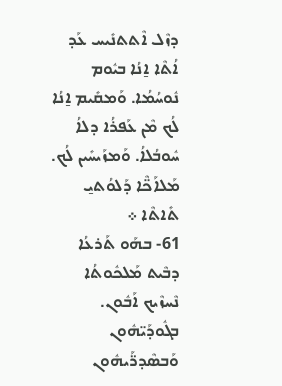ܕܙܶܠ ܐܶܬܬܢܺܝܚ ܥܰܕ ܐܳܬܶܐ ܐ̱ܢܳܐ ܒܝܽܘܡ ܢܽܘܚܳܡܳܐ. ܘܰܡܩܺܝܡ ܐ̱ܢܳܐ ܠܳܟ ܡܶܢ ܥܰܦܪܳܐ ܕܠܐܳ ܚܽܘܒܳܠܐܳ. ܘܰܡܙܰܝܚܺܝܢ ܠܳܟ. ܡܰܠܐܰܟ̈ܶܐ ܕܰܠܘܳܬܝ̱ ܬܺܐܬܶܐ ܀
61- ܒܗܰܘ ܬܰܪܥܳܐ ܕܒܶܝܬ ܡܰܠܟܽܘܬܳܐ ܢܶܚܙܶܝܟ ܐܰܒܽܘܢ. ܒܓܽܘܕܰܝ̈ܗܽܘܢ ܘܰܒܣܶܕܪ̈ܰܝܗܽܘܢ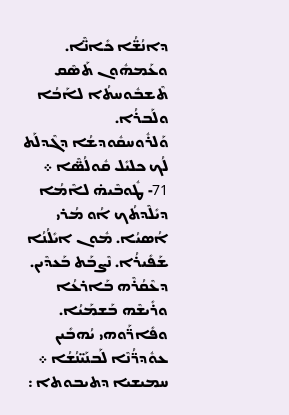ܕܐܢܳܫ̈ܳܐ ܟܺܐܢ̈ܶܐ. ܘܥܰܡܗܽܘܢ ܬܰܣܶܩ ܬܶܫܒܽܘܚܬܳܐ ܠܐܰܒܳܐ ܘܠܰܒܪܳܐ. ܘܰܠܪܽܘܚܩܽܘܕܫܳܐ ܕܓܶܕܠܰܬ ܠܳܟ ܟܠܝܺܠ ܩܽܘܠܳܣ̈ܶܐ ܀
71- ܛܽܘܒܶܝܗ̇ ܠܐܶܡܳܐ ܕܝܺܠܶܕܬܳܟ ܐܳܘ ܡܳܪܝ ܐܳܣܝܳܐ. ܡܽܘܢ ܐܝܺܠܳܢܳܐ ܫܰܦܺܝܪܳܐ. ܢܶܨܒܰܬ ܒܰܥܕܶܝܢ. ܕܥܶܩܳܪܶܗ ܒܰܐܪܥܳܐ ܘܪܺܝܫܶܗ ܒܰܫܡܰܝܳܐ. ܘܦܺܐܪ̈ܰܘܗܝ ܝܳܗܒܺܝܢ ܥܘܽܕܪ̈ܳܢܶܐ ܠܰܒܢܰܝ̈ܢܳܫܳܐ ܀
ܚܡܝܫܝܐ ܕܬܝܒܘܬܐ :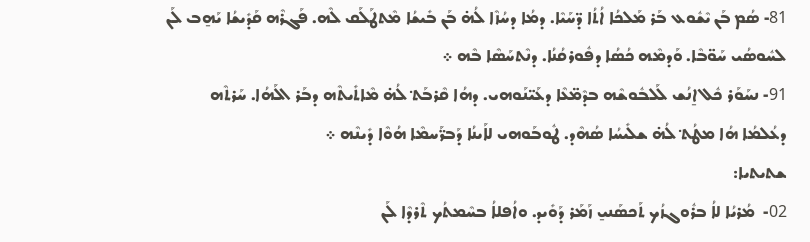81- ܣܳܡ ܒܰܢ ܝܶܫܽܘܥ ܒܰܪ ܡܰܠܟܳܐ ܐܳܬܳܐ ܕ̈ܚܰܝܶܐ. ܕܡܳܐ ܕܚܳܙܶܐ ܠܳܗ̇ ܒܰܢ ܒܺܝܫܳܐ ܡܶܬܛܰܠܰܩ ܠܶܗ. ܦܰܓܪܶܗ ܩܰܕܺܝܫܳܐ ܝܰܗ̱ܒ ܠܰܢ ܠܚܽܘܣܳܝ ܚܰܘ̈ܒܶܐ. ܘܰܕܡܶܗ ܟܳܣܳܐ ܕܦܽܘܪܩܳܢܳܐ. ܕܢܶܬܚܰܣܶܐ ܒܶܗ ܀
91- ܢܚܰܘܰܪ ܟܽܠ ܐ̱ܢܳܫ ܠܰܠܒܽܘܫܶܗ ܒܕܶܡ̈ܥܶܐ ܕܥܰܝ̈ܢܰܘܗܝ. ܕܗܳܐ ܩܶܪܒܰܬ݀ ܠܳܗ̇ ܡܶܐܬܺܝܬܶܗ ܕܒܰܪ ܐܠܰܗܳܐ. ܚܰܪܬܶܗ ܕܥܳܠܡܳܐ ܗܳܐ ܡܛܳܬ݀ ܠܳܗ̇ ܫܠܺܝܚܳܐ ܣܳܗܶܕ. ܛܽܘܒܰܘܗܝ ܠܐܰܝܢܳܐ ܕܰܒܪ̈ܰܚܡܶܐ ܗܳܘܶܐ ܕܺܝܢܶܗ ܀
ܫܬܝܬܝܐ:
02-  ܡܳܪܝܳܐ ܠܐܳ ܒܪܽܘܓܙܳܟ ܬܰܟܣܰܢܝ̱ ܙܰܡܰܪ ܕܰܘܺܝܕ. ܘܐܳܦܠܐܳ ܒܚܶܡܬܳܟ ܬܶܪܕܶܐ ܠܰܢ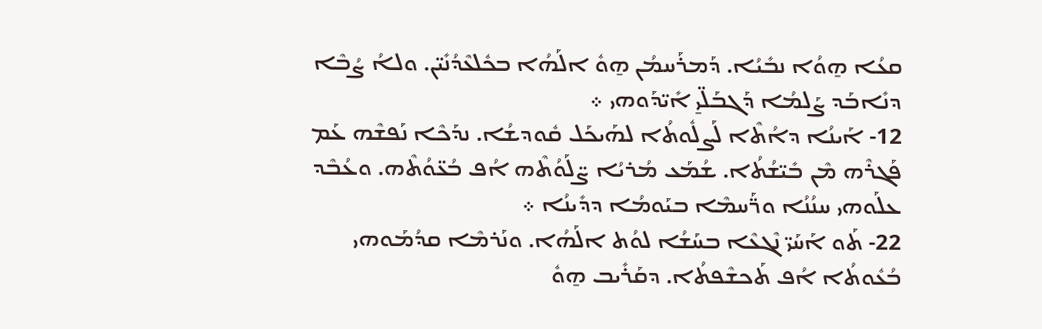ܩܥܳܐ ܗ̱ܘܳܐ ܢܒܺܝܳܐ. ܕܰܡܪܰܚܡܳܢ ܗ̱ܘܽ ܐܠܰܗܳܐ ܒܟܽܠܥܶܕܳܢܺܝ̈ܢ. ܘܠܐܳ ܨܳܒܶܐ ܕܢܺܐܒܰܕ ܨܰܠܡܳܐ ܕܰܓܒܰܠ̈ܝ̱ ܐܺܝ̈ܕܰܘܗܝ ܀
12- ܐܰܝܢܳܐ ܕܐܳܬܶܐ ܠܰܨܠܽܘܬܳܐ ܠܗܰܝܟܰܠ ܩܽܘܕܫܳܐ. ܢܕܰܟܶܐ ܢܰܦܫܶܗ ܥܰܡ ܦܰܓܪܶܗ ܡܶܢ ܒܺܝ̈ܫܳܬܳܐ. ܫܳܡܰܥ ܡܳܪܝܳܐ ܨ̈ܠܰܘܳܬܶܗ ܐܳܦ ܒܳܥ̈ܘܳܬܶܗ. ܘܥܳܒܶܕ ܥܠܰܘܗܝ ܚܢܳܢܳܐ ܘܪ̈ܰܚܡܶܐ ܒܝܰܘܡܳܐ ܕܕܺܝܢܳܐ ܀
22- ܬܰܘ ܐܰܚܰܝ̈ ܢܶܓܥܶܐ ܒܚܰܫܳܐ ܠܘܳܬ ܐܠܰܗܳܐ. ܘܢܰܪܡܶܐ ܩܕܳܡܰܘܗܝ ܒܳܥܽܘܬܳܐ ܐܳܦ ܬܰܟܫܶܦܬܳܐ. ܕܩܰܪܺܝܒ ܗ̱ܘܽ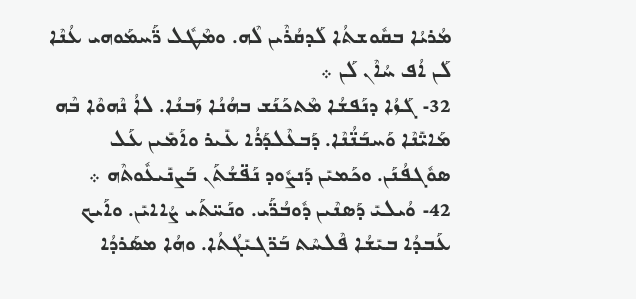ܡܳܪܝܳܐ ܒܩܽܘܫܬܳܐ ܠܰܕܩܳܪܶܝܢ ܠܶܗ. ܘܡܶܛܽܠ ܪ̈ܰܚܡܰܘܗܝ ܥܳܢܶܐ ܠܰܢ ܐܳܦ ܚܳܐܶܢ ܠܰܢ ܀
32- ܓܰܙܳܐ ܕܢܰܦܫܳܐ ܡܶܬܟܰܢܰܫ ܒܗܳܢܳܐ ܙܰܒܢܳܐ. ܠܐܳ ܢܶܗܘܶܐ ܒܶܗ ܡܰܐܝ̈ܺܢܶܐ ܘܰܚܒܰܢ̈ܳܢܶܐ. ܕܰܒܥܶܠܕܰܪܳܐ ܥܺܝܪ ܘܐܰܡܺܝܢ ܥܰܠ ܣܘܽܓܦܳܢܰܢ. ܘܟܰܡܝܺܢ ܕܰܢܨܽܘܕ ܢܰܦ̈ܫܳܬܰܢ ܒܰܨܢܺܝܥܽܘܬܶܗ ܀
42- ܘܳܝܠܝܺ ܕܰܣܢܶܝܢ ܕܽܘܒܳܪ̈ܰܝ. ܘܢܰܚ̈ܬܰܝ ܨܳܐܐܝܺܢ. ܘܐܰܝܟ ܥܰܒܕܳܐ ܒܝܺܫܳܐ ܦܶܠܚܶܬ ܒܰܪ̈ܓܝܺܓܳܬܳܐ. ܘܗܳܐ ܡܣܰܪܕܳܐ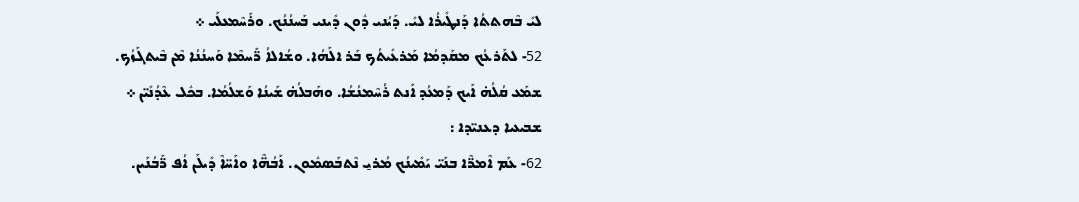ܠܝܺ ܒܶܗܬܬܳܐ ܕܰܢܛܺܝܪܳܐ ܠܝܺ. ܕܰܝܳܢܝ ܕܽܘܢ ܕܺܝܢܝ ܒܰܚܢܳܢܳܟ. ܘܪܰܚܶܡܥܠܰܝ ܀
52- ܠܬܰܪܥܳܟ ܡܩܰܕܡܳܐ ܡܰܪܥܺܝܬܳܟ ܒܰܪ ܐܠܰܗܳܐ. ܘܫܳܐܠܐܳ ܪ̈ܰܚܡܶܐ ܘܰܚܢܳܢܳܐ ܡܶܢ ܒܶܝܬܓܰܙܳܟ. ܫܡܰܥ ܩܳܠܳܗ̇ ܐܰܝܟ ܕܰܡܥܳܕ ܐܰܢܬ ܪܳܚܶܡܢܳܫܳܐ. ܘܗܰܒܠܳܗ̇ ܫܰܝܢܳܐ ܘܰܫܠܳܡܳܐ. ܒܟܽܠ ܥܶܕܳܢܺܝ̈ܢ ܀
ܫܒܝܥܝܐ ܕܥܢܝ̈ܕܐ :
62- ܥܰܡ ܐܶܡܪ̈ܶܐ ܒܢܰܝ̈ ܝܰܡܺܝܢܳܟ ܡܳܪܝ̱ ܢܶܬܒܰܣܡܽܘܢ. ܐܰܒܳܗ̈ܶܐ ܘܐܰܚ̈ܐܶ ܕܺܝܠܰܢ ܐܳܦ ܪ̈ܰܒܳܢܰܝܢ.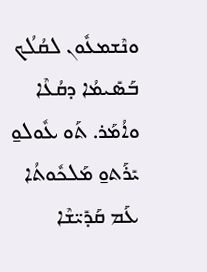ܘܢܶܫܡܥܽܘܢ ܠܩܳܠܳܟ ܒܰܣܺܝܡܳܐ ܕܩܳܥܶܐ ܘܐܳܡܰܪ. ܬܰܘ ܥܽܘܠܘ̱ ܝܺܪܰܬܘ̱ ܡܰܠܟܽܘܬܳܐ ܥܰܡ ܩܰܕܺܝ̈ܫܶܐ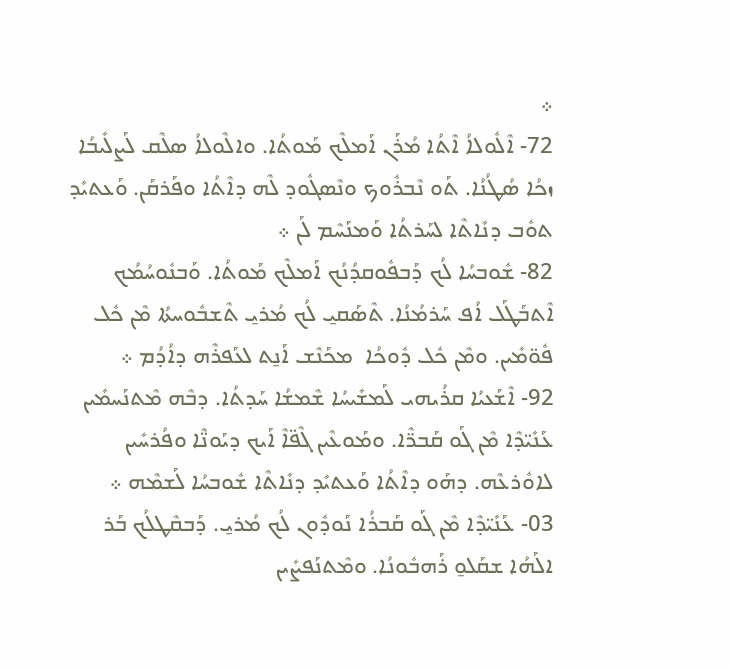܀
72- ܐܶܠܽܘܠܐܳ ܐܶܬܳܐ ܡܳܪܰܢ ܐܰܡܠܶܟ ܡܰܘܬܳܐ. ܘܐܠܶܘܠܐܳ ܣܠܶܩ ܠܰܨܠܺܝܒܳܐ ܙܟܳܐ ܣܳܛܳܢܳܐ. ܬܰܘ ܢܶܒܪܽܘܟ ܘܢܶܣܓܽܘܕ ܠܶܗ ܕܐܶܬܳܐ ܘܦܰܪܩܰܢ. ܘܰܥܬܝܺܕ ܬܘܽܒ ܕܢܺܐܬܶܐ ܠܚܰܪܬܳܐ ܘܰܡܢܰܚܶܡ ܠܰܢ ܀
82- ܫܽܘܒܚܳܐ ܠܳܟ ܕܰܒܦܽܘܩܕܳܢܳܟ ܐܰܡܠܶܟ ܡܰܘܬܳܐ. ܘܰܒܢܽܘܚܳܡܳܟ ܐܶܬܒܰܛܰܠ ܐܳܦ ܚܰܪܡܳܢܳܐ. ܬܶܣܰܩܝ̱ ܠܳܟ ܡܳܪܝ̱ ܬܶܫܒܽܘܚܬܳܐ ܡܶܢ ܟܽܠ ܦܽܘ̈ܡܺܝܢ. ܘܡܶܢ ܟܽܠ ܕܽܘܟܳܐ  ܡܟܰܢܶܫ ܐܰܢ̱ܬ ܠܥܰܦܪܶܗ ܕܐܳܕܳܡ ܀
92- ܐܶܫܰܥܝܳܐ ܩܪܳܝܗܝ ܠܰܡܫܺܝܚܳܐ ܫܶܡܫܳܐ ܚܰܕܬܳܐ. ܕܒܶܗ ܡܶܬܢܰܚܡܺܝܢ ܥܰܢܺܝ̈ܕܶܐ ܡܶܢ ܓܰܘ ܩܰܒܪ̈ܶܐ. ܘܡܰܘܥܶܝܢ ܓܶܦ̈ܐܶ ܐܰܝܟ ܕܝܰܘܢ̈ܶܐ ܘܦܳܪܚܺܝܢ ܠܐܘܽܪܥܶܗ. ܕܗܰܘ ܕܐܶܬܳܐ ܘܰܥܬܝܺܕ ܕܢܺܐܬܶܐ ܫܽܘܒܚܳܐ ܠܰܫܡܶܗ ܀
03- ܥܰܢܺܝ̈ܕܶܐ ܡܶܢ ܓܰܘ ܩܰܒܪܳܐ ܢܰܘܕܽܘܢ ܠܳܟ ܡܳܪܝ̱. ܕܰܒܩܶܛܠܳܟ ܒܰܪ ܐܠܰܗܳܐ ܫܩܰܠܘ̱ ܪܰܗܒܽܘܢܳܐ. ܘܡܶܬܢܰܦܨܺܝܢ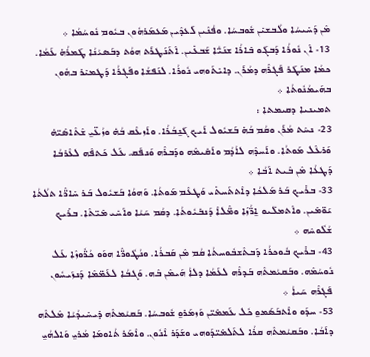ܡܶܢ ܕܰܚܺܝܚܳܐ ܘܠܳܒܫܝܺܢ ܫܽܘܒܚܳܐ. ܘܦܳܢܶܝܢ ܠܰܥܕܶܝܢ ܡܰܥܡܰܪܗܽܘܢ ܒܝܽܘܡ ܢܽܘܚܳܡܳܐ ܀
13- ܐܶܢ ܢܽܘܪܳܐ ܕܰܒܓܰܘ ܒܺܐܪܳܐ ܫܢܰܝ̈ܳܐ ܫܰܒܥܺܝܢ. ܐܶܬܰܢܰܛܪܰܬ ܗܘܳܬ ܕܒܰܣܝܳܢܳܐ ܛܰܡܪܳܗ̇ ܥܰܡܳܐ. ܟܡܳܐ ܡܢܰܛܰܪ ܦܰܓܪܶܗ ܕܡܳܪܰܢ. ܕܐܝܺܬܰܘܗܝ ܢܽܘܪܳܐ. ܠܢܰܦܫܳܐ ܘܦܰܓܪܳܐ ܕܰܛܡܝܺܪ ܒܗܽܘܢ ܒܗܰܝܡܳܢܽܘܬܳܐ ܀
ܬܡܝܢܝܐ ܕܩܝܡܬܐ :
23- ܢܚܶܬ ܡܳܪܰܢ ܘܩܳܡ ܒܳܗ̇ ܒܰܫܝܽܘܠ ܐܰܝܟ ܓܰܢ̱ܒܳܪܳܐ. ܘܐܰܙܥܶܩ ܒܳܗ̇ ܘܙܳܥ̈ܝ̱ ܫܶܬܶܐܣܶܝ̈ܗ̇ ܘܰܪܥܶܠ ܡܰܘܬܳܐ. ܘܐܰܚܕܶܗ ܠܐܳܕܳܡ ܘܐܰܩܺܝܡܶܗ ܘܕܰܒܪܶܗ ܘܰܢܦܰܩ. ܥܰܠ ܟܰܬܦܶܗ ܠܥܶܪܒܳܐ ܕܰܛܥܳܐ ܡܶܢ ܒܶܝܬ ܐܰܒܳܐ ܀
33- ܒܪܺܝܟ ܒܰܪ ܡܰܠܟܳܐ ܕܐܶܬܬܰܚܬܺܝ ܘܰܛܥܶܡ ܡܰܘܬܳܐ. ܘܰܗܘܳܐ ܒܰܫܝܽܘܠ ܒܰܪ ܚܺܐܪ̈ܶܐ ܬܠܳܬܳܐ ܝܰܘ̈ܡܺܝܢ. ܘܐܶܬܡܠܺܝܘ ܐ̱ܪ̈ܳܙܶܐ ܘܡ̈ܶܠܐܶ ܕܰܢܒܺܝܽܘܬܳܐ. ܕܩܳܡ ܚܰܝܳܐ ܘܐܰܚܺܝ ܡܺܝ̈ܬܶܐ. ܒܪܺܝܟ ܫܳܠܽܘܚܶܗ ܀
43- ܒܪܺܝܟ ܒܽܘܟܪܳܐ ܕܰܒܬܶܫܒܽܘܚܬܳܐ ܩܳܡ ܡܶܢ ܩܰܒܪܳܐ. ܘܢܳܛܽܘܪ̈ܶܐ ܗܘܰܘ ܟܳܪ̈ܽܘܙܶܐ ܥܰܠ ܢܽܘܚܳܡܶܗ. ܘܒܰܩܝܳܡܬܶܗ ܒܰܕܪܶܗ ܠܥܰܡܳܐ ܕܠܐܳ ܗܰܝܡܶܢ ܒܶܗ. ܘܰܓܒܳܐ ܠܥܰܡ̈ܡܶܐ ܕܰܢܙܰܝܚܽܘܢ ܦܰܓܪܶܗ ܚܰܝܐܳ ܀
53- ܚܕܰܘ ܘܐܶܬܒܰܣܰܡܘ̱ ܟܽܠ ܥܰܡܡܺܝ̈ܢ ܘܰܙܡܰܪܘ̱ ܫܽܘܒܚܳܐ. ܒܰܩܝܳܡܬܶܗ ܕܺܝܚܺܝܕܳܝܳܐ ܡܶܠܬܶܗ ܕܐܰܒܳܐ. ܘܒܰܩܝܳܡܬܶܗ ܩܪܳܐ ܠܬܰܠܡܺܝ̈ܕܰܘܗܝ ܘܫܰܕܰܪ ܐܶܢܽܘܢ. ܘܐܶܡܰܪ ܬܳܐܘܡܰܐ ܡܳܪܝ̱ ܘܰܐܠܗܳܝ̱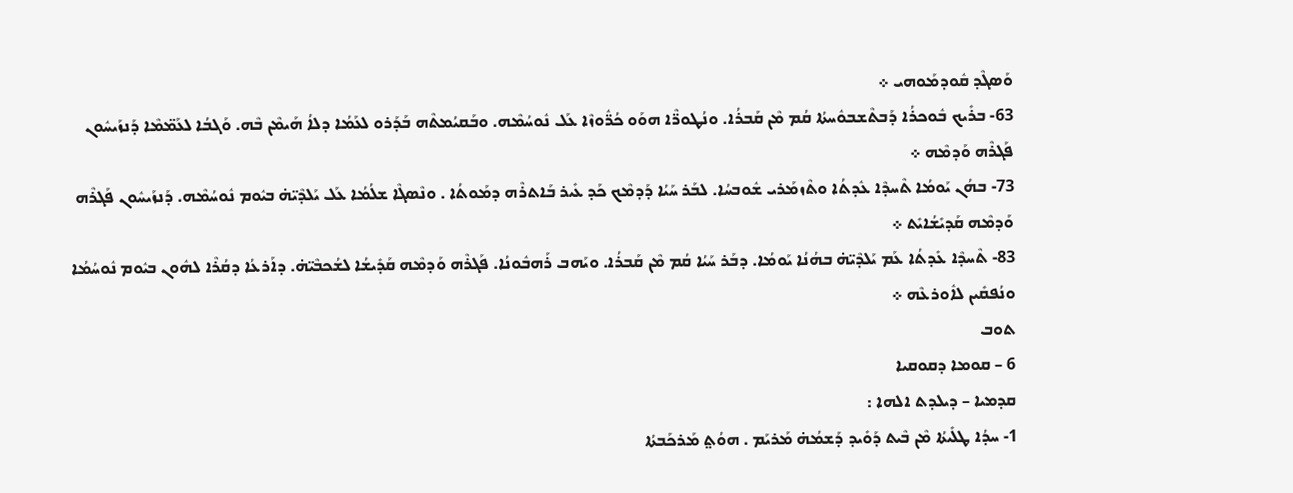ܘܰܣܓܶܕ ܩܽܘܕܡܰܘܗܝ ܀
63- ܒܪܺܝܟ ܒܽܘܟܪܳܐ ܕܰܒܬܶܫܒܘܽܚܬܳܐ ܩܳܡ ܡܶܢ ܩܰܒܪܳܐ. ܘܢܳܛܘܪ̈ܶܐ ܗܘܰܘ ܟܳܪ̈ܽܘܙܶܐ ܥܰܠ ܢܽܘܚܳܡܶܗ. ܘܒܰܩܝܳܡܬܶܗ ܒܰܕܰܪܘ ܠܥܰܡܳܐ ܕܠܐܳ ܗܰܝܡܶܢ ܒܶܗ. ܘܰܓܒܳܐ ܠܥܰܡ̈ܡܶܐ ܕܰܢܙܰܝܚܽܘܢ ܦܰܓܪܶܗ ܘܰܕܡܶܗ ܀
73- ܒܗܳܢ ܝܰܘܡܳܐ ܬܶܚܕܶܐ ܥܽܕܬܳܐ ܘܬܶܙܡܰܪܝ ܫܽܘܒܚܳܐ. ܠܒܰܪ ܚܰܝܳܐ ܕܰܕܡܶܟ ܟܰܕ ܥܺܝܪ ܒܰܐܬܪܶܗ ܕܡܰܘܬܳܐ . ܘܢܶܣܓܶܐ ܫܠܳܡܳܐ ܥܰܠ ܝܰܠܕܶܝ̈ܗ̇ ܒܝܽܘܡ ܢܽܘܚܳܡܶܗ. ܕܰܢܙܰܝܚܽܘܢ ܦܰܓܪܶܗ ܘܰܕܡܶܗ ܩܰܕܝܺܫܳܐܝܺܬ ܀
83- ܬܶܚܕܶܐ ܥܺܕܬܳܐ ܥܰܡ ܝܰܠܕܶܝ̈ܗ̇ ܒܗܳܢܳܐ ܝܰܘܡܳܐ. ܕܒܰܪ ܚܰܝܳܐ ܩܳܡ ܡܶܢ ܩܰܒܪܳܐ. ܘܝܰܗܒ ܪܰܗܒܽܘܢܳܐ. ܦܰܓܪܶܗ ܘܰܕܡܶܗ ܩܰܕܺܝܫܳܐ ܠܫܳܟܒܶܝ̈ܗ̇. ܕܐܰܪܥܳܐ ܕܩܳܪܶܐ ܠܗܽܘܢ ܒܝܽܘܡ ܢܽܘܚܳܡܳܐ ܘܢܳܦܩܺܝܢ ܠܐܽܘܪܥܶܗ ܀
ܬܘܒ
6 – ܩܘܡܐ ܕܩܘܩܝܐ
ܩܕܡܝܐ – ܕܝܠܕܬ ܐܠܗܐ :
1- ܚܕܳܐ ܛܠܺܝܬܳܐ ܡܶܢ ܒܶܝܬ ܕܰܘܺܝܕ ܕܰܫܡܳܗ̇ ܡܰܪܝܰܡ . ܗܘܳܬ݀ ܡܰܪܟܰܒܬܳܐ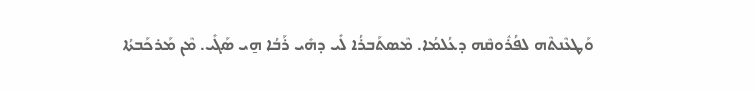ܘܰܛܥܶܢܬܶܗ ܠܦܳܪܽܘܩܶܗ ܕܥܳܠܡܳܐ. ܡܶܣܬܰܒܪܳܐ ܠܺܝ ܕܗܺܝ ܪܰܒܳܐ ܗ̱ܝ ܣܰܓܺܝ. ܡܶܢ ܡܰܪܟܰܒܬܳܐ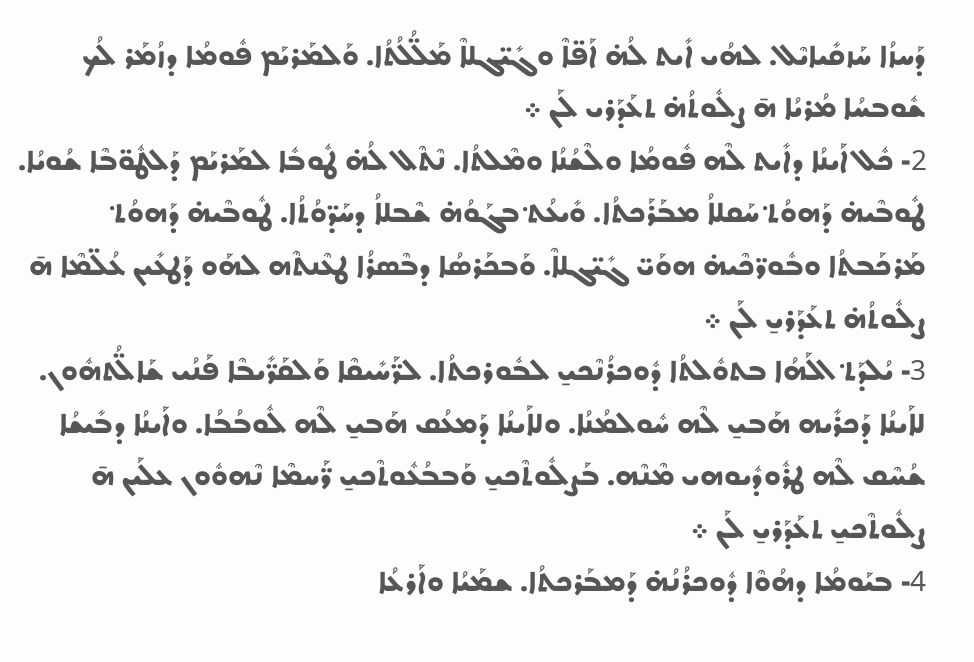ܕܰܚܙܳܐ ܚܰܙܩܺܝܐܝܶܠ. ܠܗܳܝ ܐܺܝܬ ܠܳܗ̇ ܐܰܦ̈ܐܶ ܘܓܺܝ̈ܓܠܐܶ ܡܰܠ̈ܳܠܳܬܳܐ. ܘܰܠܡܰܪܝܰܡ ܦܽܘܡܳܐ ܕܙܳܡܰܪ ܠܳܟ ܫܽܘܒܚܳܐ ܡܳܪܝܳܐ ܗ̄ ܨܠܽܘܬܳܗ̇ ܬܥܰܕܰܪܝ ܠܰܢ ܀
2- ܟܽܠ ܐܰܝܢܳܐ ܕܐܺܝܬ ܠܶܗ ܦܽܘܡܳܐ ܘܠܶܫܳܢܳܐ ܘܡܶܠܬܳܐ. ܢܶܬܶܠ ܠܳܗ̇ ܛܽܘܒܽܐ ܠܡܰܪܝܰܡ ܕܰܠܛܽܘ̈ܒܶܐ ܫܳܘܝܳܐ. ܛܽܘܒܶܝܗ̇ ܕܰܗܘܳܬ݀ ܚܰܩܠܐܳ ܡܒܰܪܰܟܬܳܐ. ܘܺܝܥܳܬ݀ ܒܓܰܘܳܗ̇ ܫܶܒܠܐܳ ܕܚܰܕ̈ܘܳܬܳܐ. ܛܽܘܒܶܝܗ̇ ܕܰܗܘܳܬ݀ ܡܰܪܟܰܒܬܳܐ ܘܒܽܘܪ̈ܟܶܝܗ̇ ܗܘܰܝ̈ ܓܺܝ̈ܓܠܐܶ. ܘܰܒܟܰܪܣܳܐ ܕܒܶܣܪܳܐ ܛܥܶܢܬܶܗ ܠܗܰܘ ܕܰܛܥܺܝܢ ܥܳܠ̈ܡܶܐ ܗ̄ ܨܠܽܘܬܳܗ̇ ܬܥܰܕܰܪܝ̱ ܠܰܢ ܀
3- ܝܳܠܕܰܬ݀ ܐܠܰܗܳܐ ܒܬܘܽܠܬܳܐ ܕܽܘܟܪܳܢܶܟܝ̱ ܠܒܽܘܪܟܬܳܐ. ܠܪ̈ܰܚܺܝܩܶܐ ܘܰܠܩܰܪ̈ܺܝܒܶܐ ܦܰܢܳܝ ܫܰܐܠ̈ܳܬܗܽܘܢ. ܠܐܰܝܢܳܐ ܕܰܟܪܺܝܗ ܗܰܒܝ̱ ܠܶܗ ܚܽܘܠܡܳܢܳܐ. ܘܠܐܰܝܢܳܐ ܕܰܡܥܳܩ ܗܰܒܝ̱ ܠܶܗ ܠܽܘܒܳܒܳܐ. ܘܐܰܝܢܳܐ ܕܒܺܝܫܳܐ ܫܳܚܶܩ ܠܶܗ ܛܪܽܘܕܽܝܘܗܝ ܡܶܢܶܗ. ܒܰܨܠܽܘܬܶܟܝ̱ ܘܰܒܒܳܥܽܘܬܶܟܝ̱ ܪ̈ܰܚܡܶܐ ܢܶܗܘܽܘܢ ܥܠܰܝܢ ܗ̄ ܨܠܽܘܬܶܟܝ̱ ܬܥܰܕܰܪܝ̱ ܠܰܢ ܀
4- ܒܝܰܘܡܳܐ ܕܗܳܘܶܐ ܕܽܘܟܪܳܢܳܗ̇ ܕܰܡܒܰܪܟܬܳܐ. ܫܡܰܝܳܐ ܘܐܰܪܥܳܐ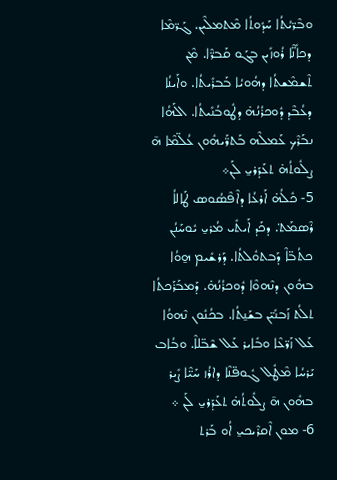ܘܒܶܪ̈ܝܳܬܳܐ ܚܰܕܽܘܬܳܐ ܡܶܬܡܠܶܝܢ. ܓܰܪ̈ܡܶܐ ܕܟܐܺܢ̈ܶܐ ܪܳܘܙܺܝܢ ܒܓܰܘ ܩܰܒܪ̈ܶܐ. ܡܶܢ ܬܶܫܡܶܫܬܳܐ ܕܗܳܘܝܳܐ ܒܰܒܪܺܝܬܳܐ. ܘܐܰܝܢܳܐ ܕܥܳܒܶܕ ܕܽܘܟܪܳܢܳܗ̇ ܕܛܽܘܒܳܢܺܝܬܳܐ. ܐܠܰܗܳܐ ܢܒܰܪܶܟ ܥܰܡܠܶܗ ܒܰܬܪ̈ܰܝܗܽܘܢ ܥܳܠ̈ܡܶܐ ܗ̄ ܨܠܽܘܬܳܗ̇ ܬܥܰܕܰܪܝ̱ ܠܰܢ܀
5- ܟܽܠܳܗ̇ ܐܰܪܥܳܐ ܕܐܶܦܶܣܳܘܣ ܛܰܐܠܐܳ ܪܶܣܡܰܬ݀. ܕܟܰܕ ܐܰܝܬܺܝ ܡܳܪܝ̱ ܝܽܘܚܰܢܳܢ ܟܬܳܒ̈ܐܶ ܕܰܒܬܘܽܠܬܳܐ. ܕܰܪܫܺܝܡ ܗ̱ܘܳܐ ܒܗܽܘܢ ܕܢܶܗܘܶܐ ܕܽܘܟܪܳܢܳܗ̇. ܕܰܡܒܰܪܰܟܬܳܐ ܬܠܳܬ ܙܰܒܢܺܝ̈ܢ ܒܫܰܢ̱ܬܳܐ. ܒܟܳܢܽܘܢ ܢܶܗܘܳܐ ܥܰܠ ܙܰܪ̈ܥܶܐ ܘܒܺܐܝܪ ܥܰܠ ܫܶܒ̈ܠܐܶ. ܘܒܳܐܒ ܝܰܪܚܳܐ ܡܶܛܽܠ ܓܽܘܦ̈ܢܶܐ ܕܐܪܳܙ ܚܰܝ̈ܶܐ ܨܺܝܪ ܒܗܽܘܢ ܗ̄ ܨܠܽܘܬܳܗ̇ ܬܥܰܕܰܪܝ̱ ܠܰܢ ܀
6- ܡܘܢ ܐܶܩܪܶܝܟܝ̱ ܐܳܘ ܒܰܪܬ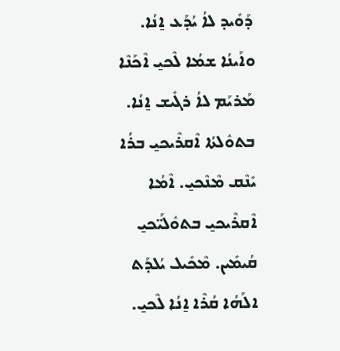ܕܰܘܺܝܕ ܠܐܳ ܝܳܕܰܥ ܐ̱ܢܳܐ. ܘܐܰܝܢܳܐ ܫܡܳܐ ܠܶܟܝ̱ ܐܶܟܰܢܶܐ ܡܰܪܝܰܡ ܠܐܳ ܪܓܺܝܫ ܐ̱ܢܳܐ. ܒܬܘܽܠܬܳܐ ܐܶܩܪܶܝܟܝ̱ ܒܪܳܐ ܝܺܢܶܩ ܡܶܢܶܟܝ̱. ܐܶܡܳܐ ܐܶܩܪܶܝܟܝ̱ ܒܬܘܽܠܰܝ̈ܟܝ̱ ܩܳܝܡܺܝܢ. ܡܶܟܺܝܠ ܝܳܠܕܰܬ ܐܠܰܗܳܐ ܩܳܪܶܐ ܐ̱ܢܳܐ ܠܶܟܝ̱.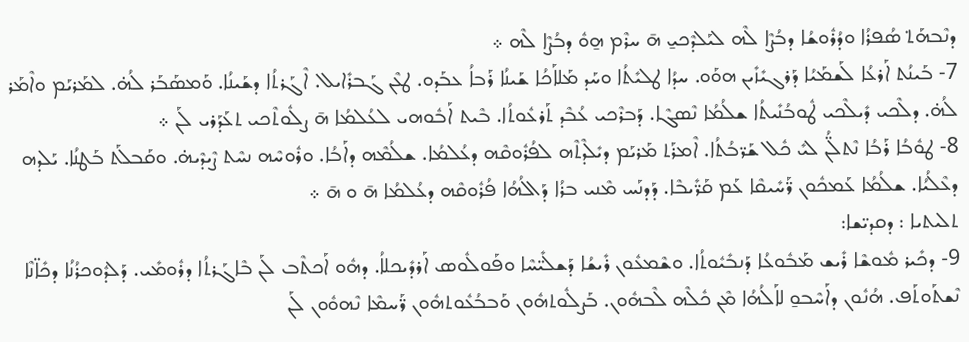ܕܢܶܒܗܰܬ݀ ܣܳܦܪܳܐ ܘܕܳܪܽܘܫܳܐ ܕܒܳܨܶܐ ܠܶܗ ܠܝܰܠܕܶܟܝ̱ ܗ̄ ܚܪܶܡ ܗ̱ܘܽ ܕܒܳܨܶܐ ܠܶܗ ܀
7- ܒܰܝܢܳܬ ܐܰܪܥܳܐ ܠܰܫܡܰܝܳܐ ܕܰܪܓܝܺܙܺܝܢ ܗܘܰܘ. ܚܕܳܐ ܛܠܝܺܬܳܐ ܘܚܰܕ ܡܰܠܐܰܟܳܐ ܫܰܝܢܳܐ ܪܰܒܐܳ ܥܒܰܕܘ. ܛܥܶܢ ܓܰܒܪܺܐܝܠ. ܐܶܓܰܪܬܳܐ ܕܫܰܝܢܳܐ. ܘܰܡܣܰܒܰܪ ܠܳܗ̇. ܠܡܰܪܝܰܡ ܘܐܶܡܰܪ ܠܳܗ̇. ܕܠܶܟܝ ܕܺܝܠܶܟܝ ܛܽܘܒܳܢܺܝܬܳܐ ܫܠܳܡܳܐ ܢܶܣܓܶܐ. ܕܰܒܪܶܟܝ ܥܳܒܶܕ ܬܰܪܥܽܘܬܳܐ. ܒܶܝܬ ܐܰܒܽܘܗܝ ܠܥܳܠܡܳܐ ܗ̄ ܨܠܽܘܬܶܟܝ ܬܥܰܕܰܪܝ ܠܰܢ ܀
8- ܛܘܽܒܳܐ ܪܰܒܳܐ ܢܶܬܠ̈ܳܢ ܠܝܺ ܟܽܠ ܫܰܪ̈ܒܳܬܳܐ. ܐܶܡܪܰܬ ܡܰܪܝܰܡ ܕܝܺܠܶܕܬܶܗ ܠܦܳܪܽܘܩܶܗ ܕܥܳܠܡܳܐ. ܫܠܳܡܶܗ ܕܐܰܒܳܐ. ܘܪܽܘܚܶܗ ܢܚܶܬ ܨܶܝܕܶܝܗ̇. ܘܩܰܒܠܰܬ ܒܰܛܢܳܐ. ܝܰܠܕܗ ܕܥܶܠܳܝܳܐ. ܫܠܳܡܳܐ ܥܰܡܟܽܘܢ ܪ̈ܰܚܺܝܩܶܐ ܥܰܡ ܩܰܪ̈ܺܝܒܶܐ. ܕܰܕܢܰܚ ܡܶܢܝ ܒܪܳܐ ܕܰܐܠܳܗܳܐ ܦܳܪܽܘܩܶܗ ܕܥܳܠܡܳܐ ܗ̄ ܘ ܗ̄ ܀
ܬܠܝܬܝܐ : ܕܩܕܝ̈ܫܐ:
9- ܕܟܺܝܪ ܡܽܘܫܶܐ ܪܺܝܫ ܡܰܒܽܘܥܳܐ ܕܰܢܒܺܝܽܘܬܳܐ. ܘܫܶܡܥܽܘܢ ܪܺܝܫܳܐ ܕܰܫܠܺܝ̈ܚܶܐ ܘܦܰܘܠܽܘܣ ܐܰܪܕܺܝܟܠܐܳ. ܕܗܽܘ ܐܰܟܬܶܒ ܠܰܢ ܒܶܐܓܰܪܬܳܐ ܕܪܽܘܡܺܝ. ܕܰܠܕܽܘܟܪܳܢܳܐ ܕܟܺܐ̈ܢܶܐ ܢܶܫܬܰܘܬܰܦ. ܗܳܢܽܘܢ ܕܐܰܚܶܒܘ̱ ܠܐܰܠܳܗܳܐ ܡܶܢ ܟܽܠܶܗ ܠܶܒܗܽܘܢ. ܒܰܨܠܽܘܬܗܽܘܢ ܘܰܒܒܳܥܽܘܬܗܽܘܢ ܪ̈ܰܚܡܶܐ ܢܶܗܘܽܘܢ ܠܰܢ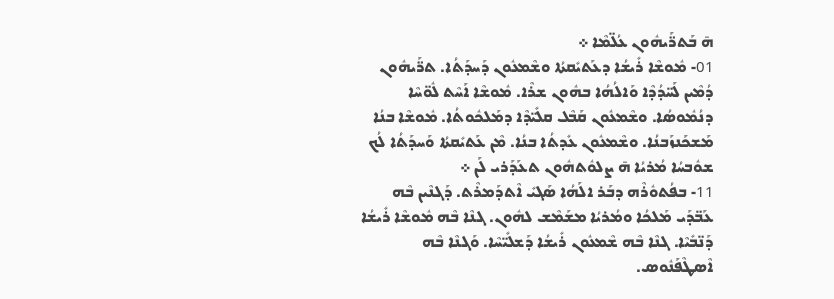ܗ̄ ܒܰܬܪ̈ܰܝܗܽܘܢ ܥܳܠ̈ܡܶܐ ܀
01- ܡܽܘܫܶܐ ܪܺܝܫܳܐ ܕܥܰܬܝܺܩܬܳܐ ܘܫܶܡܥܽܘܢ ܕܰܚܕܰܬܳܐ. ܬܪ̈ܰܝܗܽܘܢ ܕܳܡܶܝܢ ܠܰܚ̈ܕܳܕܶܐ ܘܰܐܠܳܗܳܐ ܒܗܽܘܢ ܫܪܶܐ. ܡܽܘܫܶܐ ܐܰܚܶܬ ܠܽܘ̈ܚܶܐ ܕܢܳܡܽܘܣܳܐ. ܘܫܶܡܥܽܘܢ ܩܰܒܶܠ ܩܠܺܝ̈ܕܶܐ ܕܡܰܠܟܽܘܬܳܐ. ܡܽܘܫܶܐ ܒܢܳܐ ܡܰܫܟܰܢܙܰܒܢܳܐ. ܘܫܶܡܥܽܘܢ ܥܺܕܬܳܐ ܒܢܳܐ. ܡܶܢ ܥܰܬܝܺܩܬܳܐ ܘܰܚܕܰܬܳܐ ܠܳܟ ܫܘܽܒܚܳܐ ܡܳܪܝܳܐ ܗ̄ ܨܠܘܽܬܗܽܘܢ ܬܥܰܕܰܪܝ ܠܰܢ ܀
11- ܒܦܳܬܘܽܪܶܗ ܕܒܰܪ ܐܠܰܗܳܐ ܣܰܓܝܺ ܐܶܬܕܰܡܪܶܬ. ܕܰܓܢܶܝܢ ܒܶܗ ܥܰܒ̈ܕܰܝ ܡܰܠܟܳܐ ܘܡܳܪܝܳܐ ܡܫܰܡܶܫ ܠܗܽܘܢ. ܓܢܶܐ ܒܶܗ ܡܽܘܫܶܐ ܪܺܝܫܳܐ ܕܰܢ̈ܒܺܝܶܐ. ܓܢܶܐ ܒܶܗ ܫܶܡܥܽܘܢ ܪܺܝܫܳܐ ܕܰܫܠܺܝ̈ܚܶܐ. ܘܰܓܢܶܐ ܒܶܗ ܐܶܣܛܶܦܰܢܽܘܣ.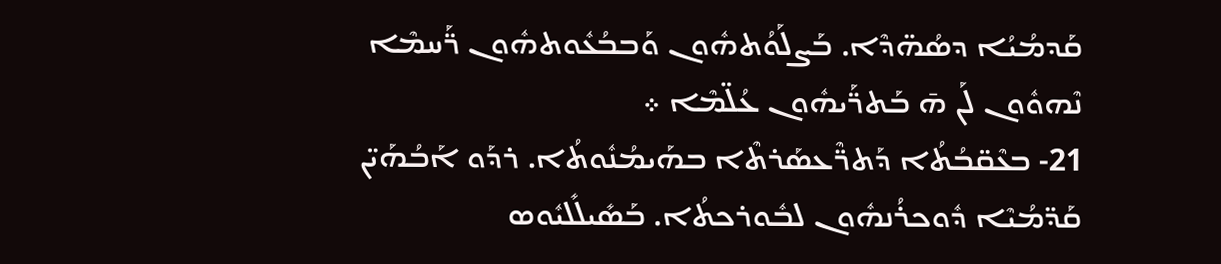ܩܰܕܡܳܝܳܐ ܕܣܳܗ̈ܕܶܐ. ܒܰܨܠܰܘܳܬܗܽܘܢ ܘܰܒܒܳܥܽܘܬܗܽܘܢ ܪ̈ܰܚܡܶܐ ܢܶܗܘܽܘܢ ܠܰܢ ܗ̄ ܒܰܬܪ̈ܰܝܗܽܘܢ ܥܳܠ̈ܡܶܐ ܀
21- ܒܥܶܩ̈ܒܳܬܳܐ ܕܰܬܪ̈ܶܥܣܰܪܬܶܐ ܒܗܰܝܡܳܢܽܘܬܳܐ. ܪܕܰܘ ܐܰܒܳܗܰܝ̈ܢ ܩܰܕ̈ܡܳܝܶܐ ܕܽܘܟܪܳܢܗܽܘܢ ܠܒܽܘܪܟܬܳܐ. ܒܰܣܺܝܠܺܠܝܽܘܣ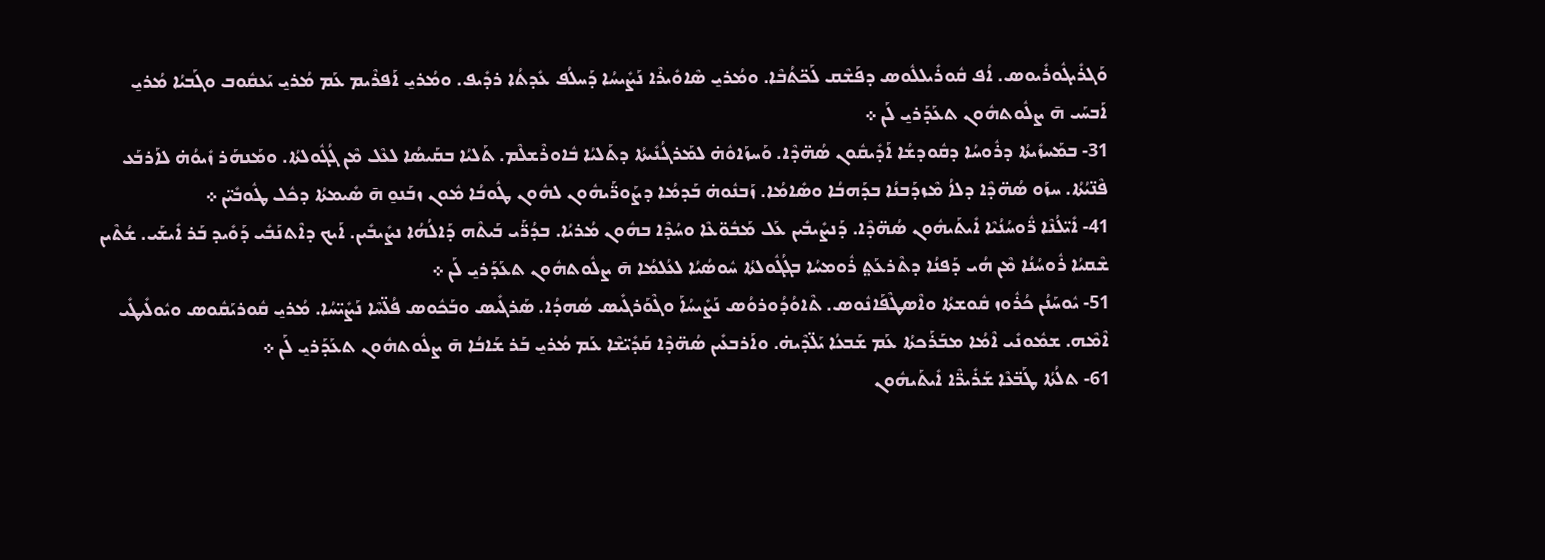ܘܰܓܪܺܝܓܽܘܪܺܝܘܣ. ܐܳܦ ܩܽܘܪܺܝܠܠܽܘܣ ܕܦܰܫܶܩ ܠܰܟ̈ܬܳܒܶܐ. ܘܡܳܪܝ̱ ܣܶܐܘܺܝܪܶܐ ܢܰܨܺܝܚܳܐ ܕܰܚܠܳܦ ܥܺܕܬܳܐ ܪܕܺܝܦ. ܘܡܳܪܝ̱ ܐܰܦܪܶܝܡ ܥܰܡ ܡܳܪܝ̱ ܝܰܥܩܽܘܒ ܘܓܰܒܝܳܐ ܡܳܪܝ̱ ܐܰܒܚܰܝ ܗ̄ ܨܠܽܘܬܗܽܘܢ ܬܥܰܕܰܪܝ̱ ܠܰܢ ܀
31- ܒܡܰܚܙܺܝܬܳܐ ܕܪܽܘܚܳܐ ܕܩܽܘܕܫܳܐ ܐܰܕܺܝܩܽܘܢ ܣܳܗ̈ܕܶܐ. ܘܰܚܙܰܐܘܽܗ̇ ܠܡܰܪܓܳܢܺܝܬܳܐ ܕܬܰܠܝܳܐ ܒܽܐܘܪܶܫܠܶܡ. ܬܰܠܝܳܐ ܒܩܰܝܣܳܐ ܠܥܶܠ ܡܶܢ ܓܳܓܽܘܠܬܳܐ. ܘܡܰܢܗܰܪ ܙܺܝܘܳܗ̇ ܠܐܰܪܒܰܥ ܦܶܢ̈ܝܳܬܳܐ. ܚܙܰܘ ܣܳܗ̈ܕܶܐ ܕܠܐܳ ܡܶܙܕܰܒܢܳܐ ܒܕܰܗܒܳܐ ܘܣܺܐܡܳܐ. ܙܰܒܢܽܘܗ̇ ܒܰܕܡܳܐ ܕܨܰܘܪ̈ܰܝܗܽܘܢ ܠܗܽܘܢ ܛܽܘܒܳܐ ܡܽܘܢ ܙܒܰܢܘ̱ ܗ̄ ܣܺܝܡܬܳܐ ܕܟܽܠ ܛܽܘܒܺܝ̈ܢ ܀
41- ܐܺܝ̈ܠܳܢܶܐ ܪ̈ܽܘܚܳܢܳܝܶܐ ܐܺܝܬܰܝܗܽܘܢ ܣܳܗ̈ܕܶܐ. ܕܰܢܨܺܝܒܺܝܢ ܥܰܠ ܡܰܒܽܘ̈ܥܶܐ ܘܚܳܕܶܐ ܒܗܽܘܢ ܡܳܪܝܳܐ. ܒܕܳܪ̈ܰܝ ܒܰܝܬܶܗ ܕܰܐܠܳܗܳܐ ܢܨܺܝܒܺܝܢ. ܐܰܝܟ ܕܐܶܬܢܰܒܺܝ ܕܰܘܺܝܕ ܒܰܪ ܐܺܝܫܰܝ. ܫܳܬܶܝܢ ܫܶܩܝܳܐ ܪܽܘܚܳܢܳܐ ܡܶܢ ܗܳܝ ܕܰܦܢܳܐ ܕܬܶܪܥܰܬ݀ ܪܽܘܡܚܳܐ ܒܓܳܓܽܘܠܬܳܐ ܚܽܘܣܳܝܳܐ ܠܥܳܠܡܳܐ ܗ̄ ܨܠܽܘܬܗܽܘܢ ܬܥܰܕܰܪܝ̱ ܠܰܢ ܀
51- ܝܽܘܚܰܢܳܢ ܟܳܪܽܘܙ ܩܽܘܫܬܳܐ ܘܐܶܣܛܶܦܰܐܢܽܘܣ. ܬܶܐܘܳܕܳܘܪܘܳܣ ܢܰܨܺܝܚܳܐܰ ܘܓܶܘܰܪܓܺܝܣ ܣܳܗܕܳܐ. ܣܰܪܓܺܝܣ ܘܒܰܟܽܘܣ ܦܳܠ̈ܚܶܐ ܢܰܨܺܝ̈ܚܳܐ. ܡܳܪܝ̱ ܩܽܘܪܝܰܩܽܘܣ ܘܝܽܘܠܺܝܛܺܝ ܐܶܡܶܗ. ܫܡܽܘܢܺܝ ܐܶܡܳܐ ܡܒܰܪܰܟܬܳܐ ܥܰܡ ܫܰܒܥܳܐ ܝܰܠ̈ܕܶܝܗ̇. ܘܐܰܪܒܥܺܝܢ ܣܳܗ̈ܕܶܐ ܩܰܕܺܝ̈ܫܶܐ ܥܰܡ ܡܳܪܝ̱ ܒܰܪ ܫܰܐܒܳܐ ܗ̄ ܨܠܽܘܬܗܽܘܢ ܬܥܰܕܰܪܝ̱ ܠܰܢ ܀
61- ܬܠܳܬܳܐ ܛܰܒ̈ܥܶܐ ܫܰܪܺܝܪ̈ܶܐ ܐܺܝܬܰܝܗܽܘܢ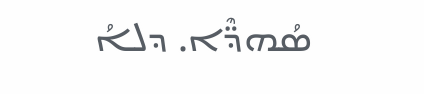ܣܳܗܕ̈ܶܐ. ܕܠܐܳ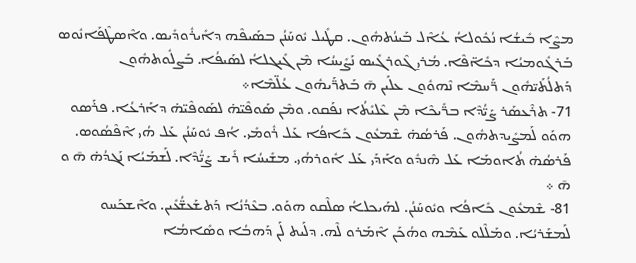ܡܨܶܐ ܒܺܝܫܳܐ ܢܳܟܽܘܠܐܳ ܥܳܐܶܠ ܒܰܝܢܳܬܗܽܘܢ. ܩܛܺܝܠ ܝܽܘܚܰܢܳܢ ܒܣܰܝܦܶܗ ܕܐܺܝܪܽܘܕܺܝܣ. ܘܐܶܣܛܶܦܰܐܢܽܘܣ ܒܰܪܓܽܘܡܝܳܐ ܕܟܺܐ̈ܦܶܐ. ܡܳܪܝ̱ ܓܶܘܪܓܺܝܣ ܢܰܨܺܝܚܳܐ ܡܶܢ ܓܺܝܓܠܐܳ ܠܣܰܝܦܳܐ. ܒܰܨܠܽܘܬܗܽܘܢ ܕܰܬܠܳܬܰܝ̈ܗܽܘܢ ܪ̈ܰܚܡܶܐ ܢܶܗܘܽܘܢ ܥܠܰܝܢ ܗ̄ ܒܰܬܪ̈ܰܝܗܽܘܢ ܥܳܠ̈ܡܶܐ܀
71- ܬܪܶܥܣܰܪ ܨܰܝ̈ܳܕܶܐ ܒܪ̈ܺܝܟܶܐ ܡܶܢ ܥܶܠܝܺܬܳܐ ܢܦܰܩܘ. ܘܡܶܢ ܣܰܘܦܶܝ̈ܗ̇ ܠܣܰܘܦܶܝ̈ܗ̇ ܕܐܰܪܥܳܐ. ܦܪܰܣܘ ܗܘܰܘ ܠܰܡܨܺܝܕܬܗܽܘܢ. ܦܰܪܣܳܗ̇ ܫܶܡܥܽܘܢ ܟܺܐܦܳܐ ܥܰܠ ܪܽܘܡܺܝ. ܐܳܦ ܝܽܘܚܰܢܳܢ ܥܰܠ ܗܳܝ ܐܶܦܶܣܳܘܣ. ܦܰܪܣܳܗ̇ ܬܳܐܘܡܰܐ ܥܰܠ ܗܶܢܕܽܘ ܘܐܰܕܰܝ ܥܰܠ ܐܽܘܪܗܳܝ. ܡܫܺܝܚܳܐ ܪܺܝܫ ܨܰܝ̈ܳܕܶܐ. ܠܰܫܡܰܝܳܐ ܢܰܓܕܳܗ̇ ܗ̄ ܘ ܗ̄ ܀
81- ܫܶܡܥܽܘܢ ܟܺܐܦܳܐ ܘܝܽܘܚܰܢܳܢ. ܠܗܰܝܟܠܐܳ ܣܠܶܩܘ ܗܘܰܘ. ܒܥܶܕܳܢܳܐ ܕܰܬܫܰܥܫ̈ܳܥܺܝܢ. ܘܐܶܫܟܰܚܘ ܠܰܡܫܰܪܝܳܐ. ܘܡܰܠܶܠܘ ܥܰܡܶܗ ܘܗܳܟܰܢ ܐܶܡܰܪܘ ܠܶܗ. ܕܠܰܝܬ ܠܰܢ ܕܰܗܒܳܐ ܘܣܺܐܡܳܐ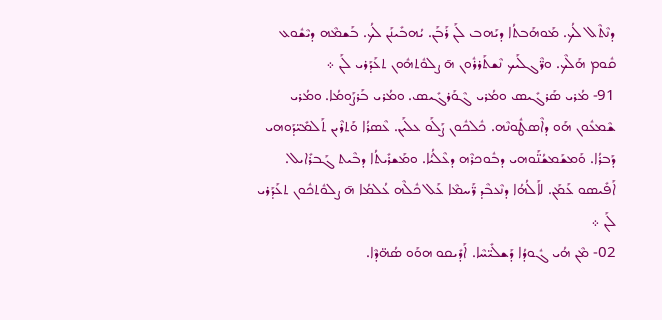ܕܢܶܬܶܠ ܠܳܟ. ܡܰܘܗܰܒܬܳܐ ܕܝܰܗܒ ܠܰܢ ܪܰܒܰܢ. ܝܳܗܒܺܝܢܰܢ ܠܳܟ. ܒܰܫܡܶܗ ܕܝܶܫܽܘܥ ܩܽܘܡ ܗܰܠܶܟ. ܘܪ̈ܶܓܠܰܝܟ ܢܶܫܬܰܪܪܽܘܢ ܗ̄ ܨܠܘܽܬܗܽܘܢ ܬܥܰܕܰܪܝ ܠܰܢ ܀
91- ܡܳܪܝ ܣܰܪܓܺܝܣ ܘܡܳܪܝ ܓܶܘܰܪܓܺܝܣ. ܘܡܳܪܝ ܒܰܪܨܰܘܡܳܐ. ܘܡܳܪܝ ܫܶܡܥܽܘܢ ܗܰܘ ܕܐܶܣܛܽܘܢܶܗ. ܟܽܠܟܽܘܢ ܨܰܠܰܘ ܥܠܰܝܢ. ܥܶܣܪܳܐ ܘܰܬܪܶܝܢ ܬܰܠܡܺܝ̈ܕܰܘܗܝ ܕܰܒܪܳܐ. ܘܰܡܫܰܡܫܳܢ̈ܰܘܗܝ ܕܒܽܘܟܪܶܗ ܕܥܶܠܳܝܳܐ. ܘܡܰܫܪܺܝܬܳܐ ܕܒܶܝܬ ܓܰܒܪܺܐܝܠ. ܐܰܦܺܝܣܘ ܥܰܡܰܢ. ܠܐܰܠܳܗܳܐ ܕܢܶܥܒܶܕ ܪ̈ܰܚܡܶܐ ܥܰܠ ܟܽܠܶܗ ܥܳܠܡܳܐ ܗ̄ ܨܠܘܽܬܟܽܘܢ ܬܥܰܕܰܪܝ ܠܰܢ ܀
02- ܡܶܢ ܗܳܝ ܓܽܘܕܳܐ ܕܰܫܠܺܝ̈ܚܶܐ. ܐܰܕܺܝܩܘ ܗܘܰܘ ܣܳܗ̈ܕܶܐ.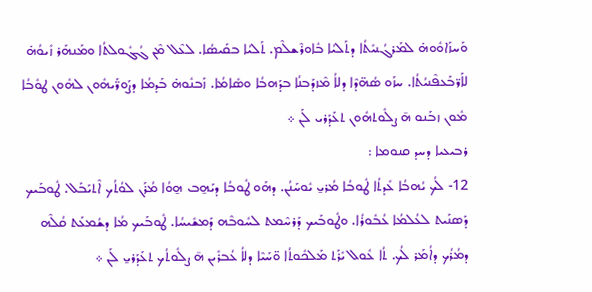ܘܰܚܙܰܐܘܽܘܗ̇ ܠܡܰܪܓܳܢܝܺܬܳܐ ܕܬܰܠܝܳܐ ܒܽܐܘܪܶܫܠܶܡ. ܬܰܠܝܳܐ ܒܩܰܝܣܳܐ. ܠܥܶܠ ܡܶܢ ܓܳܓܽܘܠܬܳܐ ܘܡܰܢܗܰܪ ܙܺܝܘܳܗ̇ ܠܐܰܪ̈ܒܰܥܦܶܢܝܳܬܳܐ. ܚܙܰܘ ܣܳܗ̈ܕܶܐ ܕܠܐܳ ܡܶܙܕܰܒܢܳܐ ܒܕܰܗܒܳܐ ܘܣܺܐܡܳܐ. ܙܰܒܢܽܘܗ̇ ܒܰܕܡܳܐ ܕܨܰܘܪ̈ܰܝܗܽܘܢ ܠܗܽܘܢ ܛܘܽܒܳܐ ܡܽܘܢ ܙܒܰܢܘ ܗ̄ ܨܠܽܘܬܗܽܘܢ ܬܥܰܕܰܪܝ ܠܰܢ ܀
ܪܒܝܥܝܐ ܕܚܕ ܩܢܘܡܐ :
12- ܠܳܟ ܝܳܗܒܳܐ ܥܺܕܬܳܐ ܛܽܘܒܳܐ ܡܳܪܝ̱ ܝܽܘܚܰܢܳܢ. ܕܗܰܘ ܛܽܘܒܳܐ ܕܝܰܗ̱ܒ ܗ̱ܘܳܐ ܡܳܪܰܢ ܠܘܳܬܳܟ ܐܶܬܝܰܒܰܠ. ܛܽܘܒܰܝܟ ܕܰܣܢܰܝܬ ܠܥܳܠܡܳܐ ܥܳܒܽܘܪܳܐ. ܘܛܽܘܒܰܝܟ ܕܰܪܚܶܡܬ ܠܚܽܘܒܶܗ ܕܰܡܫܺܝܚܳܐ. ܛܽܘܒܰܝܟ ܡܳܐ ܕܫܳܡܥܰܬ ܩܳܠܶܗ ܕܡܳܪܳܟ ܕܐܳܡܰܪ ܠܳܟ. ܬܳܐ ܥܽܘܠ ܝܺܪܰܬ ܡܰܠܟܽܘܬܳܐ ܘ̈ܚܰܝܶܐ ܕܠܐܳ ܥܳܒܪܺܝܢ ܗ̄ ܨܠܽܘܬܳܟ ܬܥܰܕܰܪܝ̱ ܠܰܢ ܀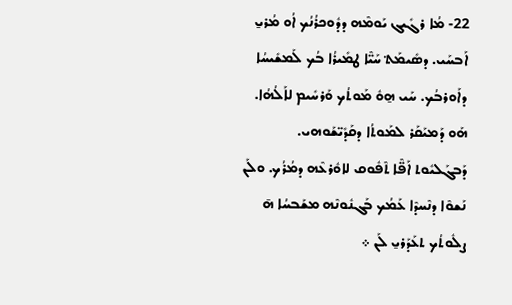22- ܡܳܐ ܪܓܺܝܓ ܝܰܘܡܶܗ ܕܕܽܘܟܪܳܢܳܟ ܐܳܘ ܡܳܪܝ̱ ܐܰܒܚܰܝ. ܕܣܺܝܡܰܬ݀ ܚܰܝ̈ܶܐ ܛܡܺܝܪܳܐ ܒܳܟ ܠܰܡܫܺܝܚܳܐ ܕܐܰܘܪܒܳܟ. ܚܰܝ ܗ̱ܘܽ ܡܰܘܬܳܟ ܘܰܪܚܺܝܡ ܠܐܰܠܳܗܳܐ. ܗܰܘ ܕܰܡܝܰܩܰܪ ܠܡܰܘܬܳܐ ܕܩܰܕܺܝ̈ܫܰܘܗܝ. ܕܰܒܓܰܠܝܽܘܬ ܐܰܦ̈ܶܐ ܬܶܦܽܘܩ ܠܐܘܽܪܥܶܗ ܕܡܳܪܳܟ. ܘܠܰܢ ܢܰܫܘܶܐ ܕܢܶܚܕܶܐ ܥܰܡܳܟ ܒܰܓܢܽܘܢܶܗ ܡܫܰܒܚܳܐ ܗ̄ ܨܠܽܘܬܳܟ ܬܥܰܕܰܪܝ̱ ܠܰܢ ܀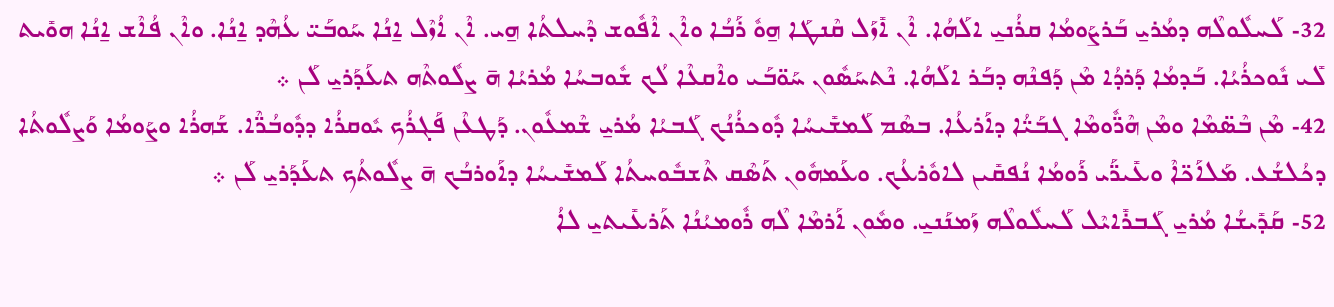32- ܠܰܚܠܽܘܠܶܗ ܕܡܳܪܝ̱ ܒܰܪܨܰܘܡܳܐ ܩܪܳܢܝ̱ ܐܠܰܗܳܐ. ܐܶܢ ܐܺܙܰܠ ܩܶܢܛܰܐ ܗ̱ܘܽ ܪܰܒܳܐ ܘܐܶܢ ܐܶܦܽܘܫ ܕܶܚܠܬܳܐ ܗ̱ܝ. ܐܶܢ ܐܳܙܶܠ ܐ̱ܢܳܐ ܚܰܘܒܰܝ̈ ܥܳܗܶܕ ܐ̱ܢܳܐ. ܘܐܶܢ ܦܳܐܶܫ ܐ̱ܢܳܐ ܗܘܺܝܬ ܠܺܝ ܢܽܘܟܪܳܝܳܐ. ܒܰܕܡܳܐ ܕܰܪܕܳܐ ܡܶܢ ܕܰܦܢܶܗ ܕܒܰܪ ܐܠܰܗܳܐ. ܢܶܬܚܰܣܽܘܢ ܚܰܘ̈ܒܰܝ ܘܐܶܩܥܶܐ ܠܳܟ ܫܽܘܒܚܳܐ ܡܳܪܝܳܐ ܗ̄ ܨܠܽܘܬܶܗ ܬܥܰܕܰܪܝ̱ ܠܰܢ ܀
42- ܡܶܢ ܒܶܣ̈ܡܶܐ ܘܡܶܢ ܗܶܪ̈ܽܘܡܶܐ ܓܒܰܝ̈ܳܐ ܕܐܰܪܥܳܐ. ܒܣܶܡ ܠܰܡܫܺܝܚܳܐ ܕܽܘܟܪܳܢܳܟ ܓܰܒܝܳܐ ܡܳܪܝ̱ ܫܶܡܥܽܘܢ. ܕܰܛܥܶܢ ܦܰܓܪܳܟ ܝܽܘܩܪܳܐ ܕܕܽܘܒܳܪ̈ܶܐ. ܫܰܗܪܳܐ ܘܨܰܘܡܳܐ ܘܰܨܠܽܘܬܳܐ ܕܟܳܠܫܳܥ. ܡܰܠܐܰܟ̈ܐܶ ܘܥܺܝܪ̈ܰܝ ܪܰܘܡܳܐ ܢܳܦܩܺܝܢ ܠܐܘܽܪܥܳܟ. ܘܥܰܡܗܽܘܢ ܬܰܣܶܩ ܬܶܫܒܽܘܚܬܳܐ ܠܰܡܫܺܝܚܳܐ ܕܐܰܘܪܒܳܟ ܗ̄ ܨܠܽܘܬܳܟ ܬܥܰܕܰܪܝ̱ ܠܰܢ ܀
52- ܩܰܕܺܝܫܳܐ ܡܳܪܝ̱ ܓܰܒܪܺܐܝܶܠ ܠܰܚܠܽܘܠܶܗ ܙܰܡܢܰܢܝ̱. ܘܡܽܘܢ ܐܰܪܡܶܐ ܠܶܗ ܪܽܘܡܝܳܢܳܐ ܬܰܪܥܺܝܬܝ̱ ܠܐܳ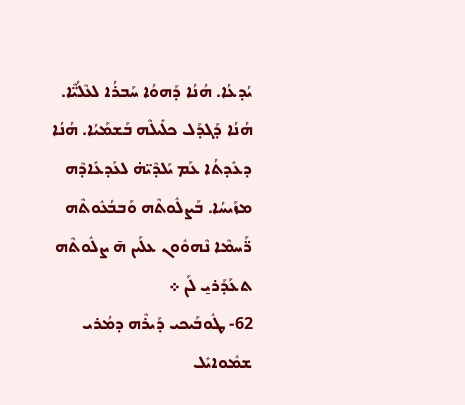ܝܳܕܥܳܐ. ܗܳܢܳܐ ܕܰܗܘܳܐ ܚܰܒܪܳܐ ܠܥܶܠܳܝ̈ܶܐ. ܗܳܢܳܐ ܕܰܓܕܰܠ ܟܠܺܝܠܶܗ ܒܰܫܡܰܝܳܐ. ܗܳܢܳܐ ܕܥܺܕܬܳܐ ܥܰܡ ܝܰܠܕܶܝ̈ܗ̇ ܠܥܰܕܥܺܐܕܶܗ ܡܙܰܝܚܳܐ. ܒܰܨܠܽܘܬܶܗ ܘܰܒܒܳܥܽܘܬܶܗ ܪ̈ܰܚܡܶܐ ܢܶܗܘܽܘܢ ܥܠܰܝܢ ܗ̄ ܨܠܽܘܬܶܗ ܬܥܰܕܰܪܝ̱ ܠܰܢ ܀
62- ܛܽܘܒܰܝܟܝ ܕܰܝܪܶܗ ܕܡܳܪܝ ܫܡܽܘܐܝܺܠ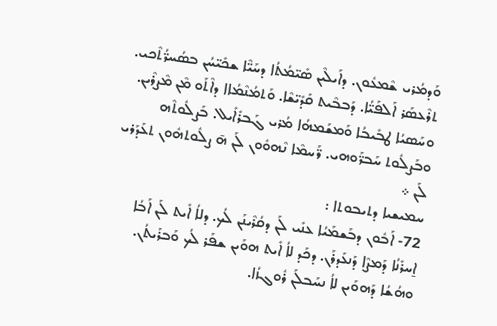ܘܰܕܡܳܪܝ ܫܶܡܥܽܘܢ. ܕܐܰܝܠܶܝܢ ܣܺܝ̈ܡܳܬܳܐ ܕܚܰܝ̈ܶܐ ܫܟܺܝ̈ܚܳܢ ܒܣܳܚܪ̈ܳܬܶܟܝ. ܬܪܶܥܣܰܪ ܐܰܠܦܰܝ̈ܳܐ. ܕܰܒܒܶܝܬ ܩܰܕܺܝ̈ܫܶܐ. ܘܰܬܡܳܢܶܡܳܐܐ ܕܐܶܬܰܘ ܡܶܢ ܡܶܨܪܶܝܢ. ܘܚܰܣܝܳܐ ܛܒܺܝܒܳܐ ܘܰܡܫܰܡܗܳܐ ܡܳܪܝ ܓܰܒܪܺܐܺܝܠ. ܒܰܨܠܽܘܬܶܗ ܘܒܰܨܠܽܘܬ ܚܰܒܪ̈ܰܘܗܝ. ܪ̈ܰܚܡܶܐ ܢܶܗܘܽܘܢ ܠܰܢ ܗ̄ ܨܠܽܘܬܗܽܘܢ ܬܥܰܕܰܪܝ ܠܰܢ ܀
ܚܡܝܫܝܐ ܕܬܝܒܘܬܐ :
72- ܐܰܒܽܘܢ ܕܒܰܫܡܰܝܳܐ ܥܢܺܝ ܠܰܢ ܕܩܳܪܶܝܢܰܢ ܠܳܟ. ܕܠܐܳ ܐܺܝܬ ܠܰܢ ܐܰܒܳܐ ܐ̱ܚܪܺܢܳܐ ܕܰܡܨܶܐ ܕܰܢܥܰܕܪܰܢ. ܕܟܰܕ ܠܐܳ ܐܺܝܬ ܗܘܰܝܢ ܫܦܰܪ ܠܳܟ ܘܰܒܪܰܝܬܳܢ. ܘܗܳܫܳܐ ܕܰܗܘܰܝܢ ܠܐܳ ܢܚܰܒܠܰܢ ܪܽܘܓܙܳܐ.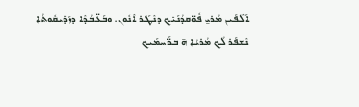ܐܰܠܶܦܰܝܢ ܡܳܪܝ̱ ܦܽܘ̈ܩܕܳܢܰܝܺܟ ܕܢܶܛܰܪ ܐܶܢܽܘܢ. ܘܒܰܥ̈ܒܳܕܶܐ ܕܙܰܕܺܝܩܽܘܬܳܐ ܢܶܫܦܰܪ ܠܳܟ ܡܳܪܝܳܐ ܗ̄ ܒܪ̈ܰܚܡܰܝܟ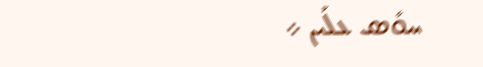ܚܘܺܣ ܥܠܰܝܢ ܀